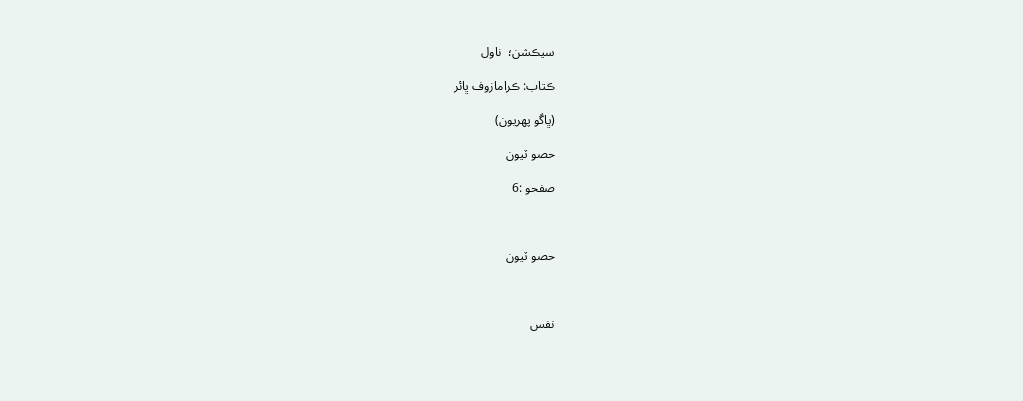سيڪشن؛  ناول

ڪتاب: ڪرامازوف ڀائر

(ڀاڱو پهريون)

حصو ٽيون

صفحو :6



حصو ٽيون



نفس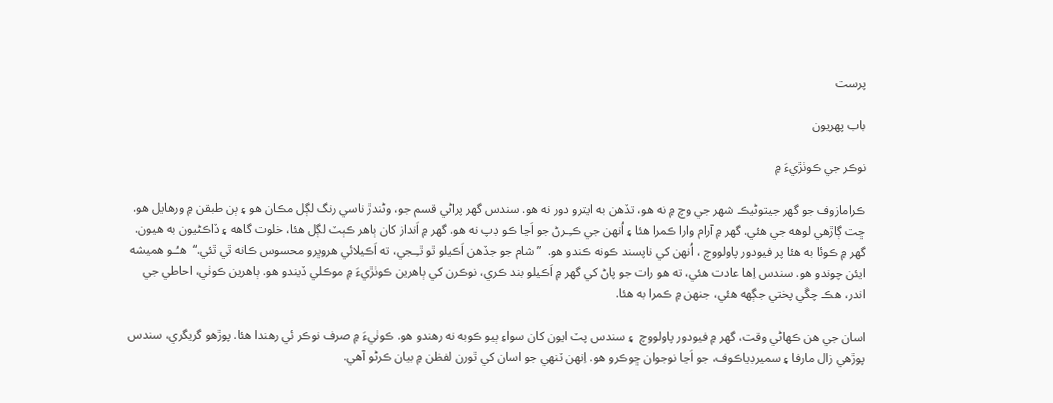پرست

باب پهريون

نوڪر جي ڪوٺڙيءَ ۾

ڪرامازوف جو گهر جيتوڻيڪ شهر جي وچ ۾ نه هو، تڏهن به ايترو دور نه هو. سندس گهر پراڻي قسم جو، وڻندڙ ناسي رنگ لڳل مڪان هو ۽ ٻن طبقن ۾ ورهايل هو. ڇت ڳاڙهي لوهه جي هئي. گهر ۾ آرام وارا ڪمرا هئا ۽ اُنهن جي ڪـِـرڻ جو اَڃا ڪو ڊپ نه هو. گهر ۾ اَنداز کان ٻاهر ڪٻٽ لڳل هئا، خلوت گاهه ۽ ڏاڪڻيون به هيون. گهر ۾ ڪوئا به هئا پر فيودور پاولووچ ، اُنهن کي ناپسند ڪونه ڪندو هو.  ”شام جو جڏهن اَڪيلو ٿو ٿـِـجي، ته اَڪيلائي هروڀرو محسوس ڪانه ٿي ٿئي.“  هـُـو هميشه ايئن چوندو هو. سندس اِها عادت هئي، ته هو رات جو پاڻ کي گهر ۾ اَڪيلو بند ڪري، نوڪرن کي ٻاهرين ڪوٺڙيءَ ۾ موڪلي ڏيندو هو. ٻاهرين ڪوٺي، احاطي جي اندر، هڪ چڱي پختي جڳهه هئي، جنهن ۾ ڪمرا به هئا.

اسان جي هن ڪهاڻي وقت، گهر ۾ فيودور پاولووچ  ۽ سندس پٽ ايون کان سواءِ ٻيو ڪوبه نه رهندو هو. ڪوٺيءَ ۾ صرف نوڪر ئي رهندا هئا. پوڙهو گريگري، سندس پوڙهي زال مارفا ۽ سميرڊياڪوف، جو اَڃا نوجوان ڇوڪرو هو. اِنهن ٽنهي جو اسان کي ٿورن لفظن ۾ بيان ڪرڻو آهي.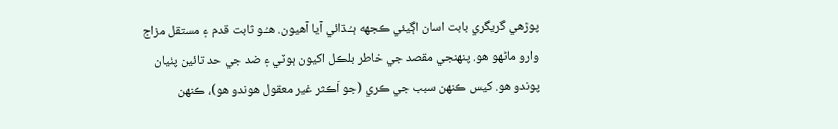پوڙهي گريگري بابت اسان اڳيئي ڪجهه ٻـُـڌائي آيا آهيون. هـُـو ثابت قدم ۽ مستقل مزاج وارو ماڻهو هو. پنهنجي مقصد جي خاطر بلڪل اکيون ٻوٽي ۽ ضد جي حد تائين پٺيان پوندو هو. کيس ڪنهن سبب جي ڪري (جو اَڪثر غير معقول هوندو هو)، ڪنهن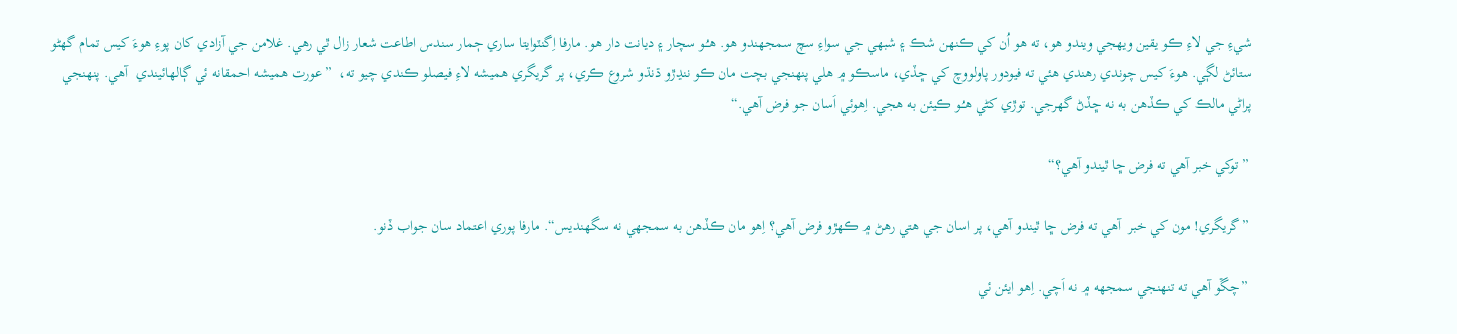شيءِ جي لاءِ ڪو يقين ويهجي ويندو هو، ته هو اُن کي ڪنهن شڪ ۽ شبهي جي سواءِ سچ سمجهندو هو. هـُـو سچار ۽ ديانت دار هو. مارفا اِگنٽوايتا ساري ڄمار سندس اطاعت شعار زال ٿي رهي. غلامن جي آزادي کان پوءِ هوءَ کيس تمام گهڻو ستائڻ لڳي. هوءَ کيس چوندي رهندي هئي ته فيودور پاولووچ کي ڇڏي، ماسڪو ۾ هلي پنهنجي بچت مان ڪو ننڍڙو ڌنڌو شروع ڪري، پر گريگري هميشه لاءِ فيصلو ڪندي چيو ته،  ”عورت هميشه احمقانه ئي ڳالهائيندي  آهي. پنهنجي پراڻي مالڪ کي ڪڏهن به نه ڇڏڻ گهرجي. توڙي کڻي هـُـو ڪيئن به هجي. اِهوئي اَسان جو فرض آهي.“

 ”توکي خبر آهي ته فرض ڇا ٿيندو آهي؟“

 ”گريگري! مون کي خبر  آهي ته فرض ڇا ٿيندو آهي، پر اسان جي هتي رهڻ ۾ ڪهڙو فرض آهي؟ اِهو مان ڪڏهن به سمجهي نه سگهنديس“. مارفا پوري اعتماد سان جواب ڏنو.

 ”چڱو آهي ته تنهنجي سمجهه ۾ نه اَچي. اِهو ايئن ئي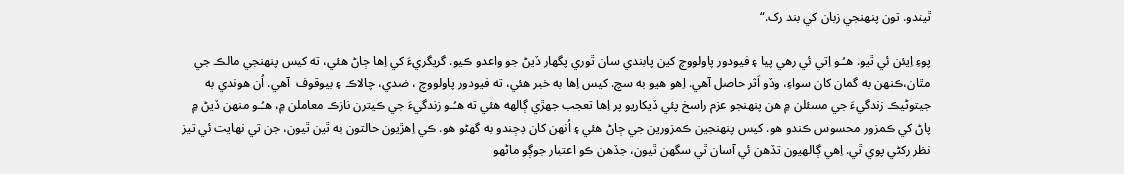ٿيندو. تون پنهنجي زبان کي بند رک.“

پوءِ اِيئن ئي ٿيو. هـُـو اِتي ئي رهي پيا ۽ فيودور پاولووچ کين پابندي سان ٿوري پگهار ڏيڻ جو واعدو ڪيو. گريگريءَ کي اِها ڄاڻ هئي، ته کيس پنهنجي مالڪ جي مٿان،ڪنهن به گمان کان سواءِ، وڏو اَثر حاصل آهي. اِهو هيو به سچ. کيس اِها به خبر هئي، ته فيودور پاولووچ ، ضدي، چالاڪ ۽ بيوقوف  آهي. اُن هوندي به جيتوڻيڪ زندگيءَ جي مسئلن ۾ هن پنهنجو عزم راسخ پئي ڏيکاريو پر اِها تعجب جهڙي ڳالهه هئي ته هـُـو زندگيءَ جي ڪيترن نازڪ معاملن ۾، هـُـو منهن ڏيڻ ۾ پاڻ کي ڪمزور محسوس ڪندو هو. کيس پنهنجين ڪمزورين جي ڄاڻ هئي ۽ اُنهن کان ڊڄندو به گهڻو هو. ڪي اِهڙيون حالتون به ٿين ٿيون، جن تي نهايت ئي تيز نظر رکڻي پوي ٿي. اِهي ڳالهيون تڏهن ئي آسان ٿي سگهن ٿيون، جڏهن ڪو اعتبار جوڳو ماڻهو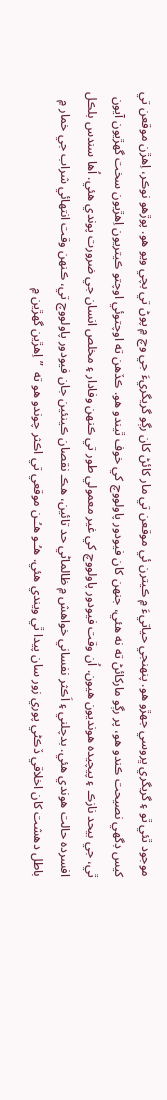موجود ٿئي ٿو ۽ گريگري ڀروسي جهڙو هو. پنهنجي حياتيءَ ۾ ڪيترن ئي موقعن تي مار کائڻ کان رڳو گريگريءَ جي وچ ۾ پوڻ تي بچي ويو هو. پوڙهو نوڪر، اِهڙن موقعن تي کيس ڊگهي نصيحت ڪندو هو، پر رڳو مارکائڻ ته نه هئي، جنهن کان فيودور پاولووچ کي خوف ٿيندو هو. ڪڏهن ته اوچتوئي اوچتو ڪيتريون اِهڙيون سخت گهڙيون آيون ٿي، جي بيحد نازڪ ۽ پيچيده هونديون هيون. اُن وقت فيودور پاولووچ کي غير معمولي طور تي ڪنهن وفادار ۽ مخلص انسان جي ضرورت پوندي هئي. اُها سندس بلڪل افسرده حالت هوندي هئي. بدچلني ۽ اَڪثر نفساني خواهش ۾ ظالماڻي حد تائين، هڪ نقصان ڪينئين جان فيودور پاولووچ تي، ڪنهن وقت انتهائي شراب جي خمار ۾ باطل دهشت کان اخلاقي ڏڪڻي پوري زور سان پيدا ٿي ويندي هئي. هـُـو هـُـن موقعي تي اڪثر چوندو هو ته  ”اِهڙين گهڙين ۾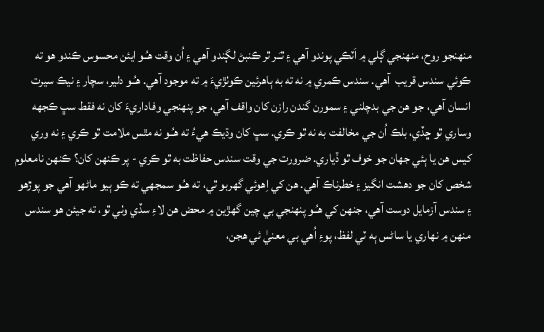منهنجو روح، منهنجي ڳلي ۾ اَٽڪي پوندو آهي ۽ ٿـَـر ٿر ڪنبڻ لڳندو آهي ۽ اُن وقت هـُـو ايئن محسوس ڪندو هو ته ڪوئي سندس قريب  آهي. سندس ڪمري ۾ نه ته به ٻاهرئين ڪوٺڙيءَ ۾ ته موجود آهي. هـُـو دلير، سچار ۽ نيڪ سيرت انسان آهي، جو هن جي بدچلني ۽ سمورن گندن رازن کان واقف آهي، جو پنهنجي وفاداريءَ کان نه فقط سڀ ڪجهه وساري ٿو ڇڏي، بلڪ اُن جي مخالفت به نه ٿو ڪري. سڀ کان وڌيڪ هيءُ ته هـُـو نه مٿس ملامت ٿو ڪري ۽ نه وري کيس هن يا ٻئي جهان جو خوف ٿو ڏياري. ضرورت جي وقت سندس حفاظت به ٿو ڪري - پر ڪنهن کان؟ ڪنهن نامعلوم شخص کان جو دهشت انگيز ۽ خطرناڪ آهي. هن کي اِهوئي گهربو ٿي، ته هـُـو سمجهي ته ڪو ٻيو ماڻهو آهي جو پوڙهو ۽ سندس آزمايل دوست آهي، جنهن کي هـُـو پنهنجي بي چين گهڙين ۾ محض هن لاءِ سڏي وٺي ٿو، ته جيئن هو سندس منهن ۾ نهاري يا ساڻس ٻه ٽي لفظ، پوءِ اُهي بي معنيٰ ئي هجن،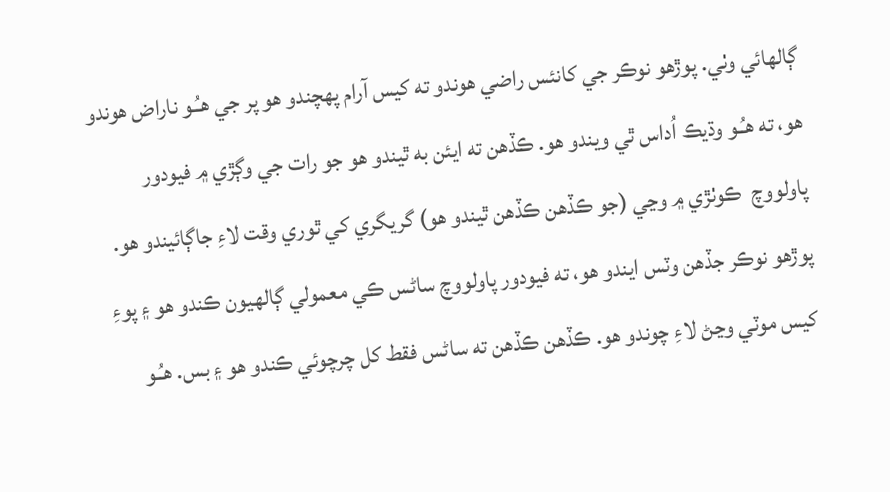ڳالهائي وٺي. پوڙهو نوڪر جي کانئس راضي هوندو ته کيس آرام پهچندو هو پر جي هـُـو ناراض هوندو هو، ته هـُـو وڌيڪ اُداس ٿي ويندو هو. ڪڏهن ته ايئن به ٿيندو هو جو رات جي وڳڙي ۾ فيودور پاولووچ  ڪوٺڙي ۾ وڃي (جو ڪڏهن ڪڏهن ٿيندو هو) گريگري کي ٿوري وقت لاءِ جاڳائيندو هو. پوڙهو نوڪر جڏهن وٽس ايندو هو، ته فيودور پاولووچ ساڻس ڪي معمولي ڳالهيون ڪندو هو ۽ پوءِ کيس موٽي وڃڻ لاءِ چوندو هو. ڪڏهن ڪڏهن ته ساڻس فقط کل چرچوئي ڪندو هو ۽ بس. هـُـو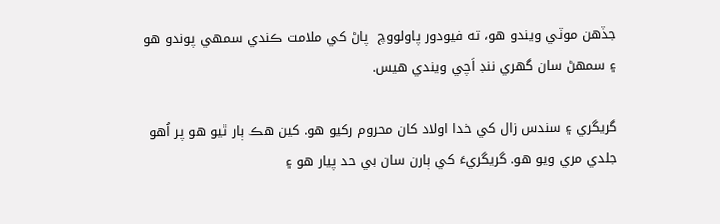جڏهن موٽي ويندو هو، ته فيودور پاولووچ  پاڻ کي ملامت ڪندي سمهي پوندو هو ۽ سمهڻ سان گهري ننڊ اَچي ويندي هيس.

گريگري ۽ سندس زال کي خدا اولاد کان محروم رکيو هو. کين هڪ ٻار ٿيو هو پر اُهو جلدي مري ويو هو. گريگريءَ کي ٻارن سان بي حد پيار هو ۽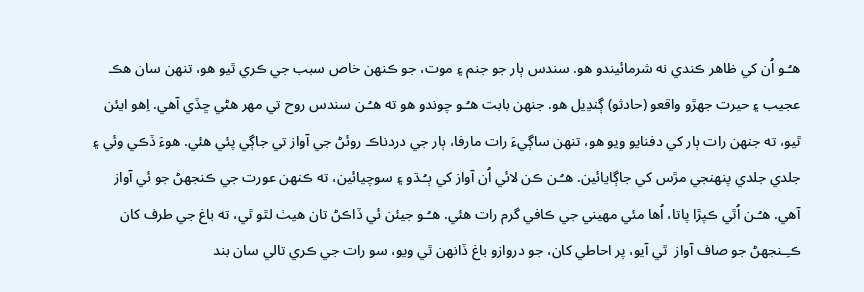هـُـو اُن کي ظاهر ڪندي نه شرمائيندو هو. سندس ٻار جو جنم ۽ موت، جو ڪنهن خاص سبب جي ڪري ٿيو هو، تنهن سان هڪ عجيب ۽ حيرت جهڙو واقعو (حادثو) ڳنڍيل هو. جنهن بابت هـُـو چوندو هو ته هـُـن سندس روح تي مهر هڻي ڇڏي آهي. اِهو ايئن ٿيو، ته جنهن رات ٻار کي دفنايو ويو هو، تنهن ساڳيءَ رات مارفا، ٻار جي دردناڪ روئڻ جي آواز تي جاڳي پئي هئي. هوءَ ڏڪي وئي ۽ جلدي جلدي پنهنجي مڙس کي جاڳايائين. هـُـن ڪن لائي اُن آواز کي ٻـُـڌو ۽ سوچيائين، ته ڪنهن عورت جي ڪنجهڻ جو ئي آواز  آهي. هـُـن اُٿي ڪپڙا پاتا، اُها مئي مهيني جي ڪافي گرم رات هئي. هـُـو جيئن ئي ڏاڪڻ تان هيٺ لٿو ٿي، ته باغ جي طرف کان ڪـِـنجهڻ جو صاف آواز  ٿي آيو، پر احاطي کان، جو دروازو باغ ڏانهن ٿي ويو، سو رات جي ڪري تالي سان بند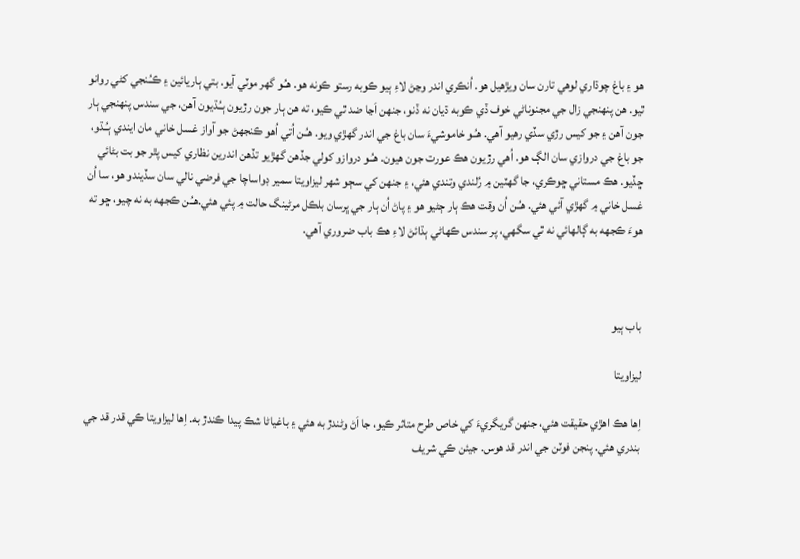هو ۽ باغ چوڌاري لوهي تارن سان ويڙهيل هو. اُنڪري اندر وڃڻ لاءِ ٻيو ڪوبه رستو ڪونه هو. هـُـو گهر موٽي آيو. بتي ٻاريائين ۽ ڪـُـنجي کڻي روانو ٿيو. هن پنهنجي زال جي مجنوناڻي خوف ڏي ڪوبه ڌيان نه ڏنو، جنهن اَڃا ضد ٿي ڪيو، ته هن ٻار جون رڙيون ٻـُـڌيون آهن، جي سندس پنهنجي ٻار جون آهن ۽ جو کيس رڙي سڏي رهيو آهي. هـُـو خاموشيءَ سان باغ جي اندر گهڙي ويو. هـُـن اُتي اُهو ڪنجهڻ جو آواز غسل خاني مان ايندي ٻـُـڌو، جو باغ جي دروازي سان الڳ هو. اُهي رڙيون هڪ عورت جون هيون. هـُـو دروازو کولي جڏهن گهڙيو تڏهن اندرين نظاري کيس پٿر جو بت بڻائي ڇڏيو. هڪ مستاني ڇوڪري، جا گهٽين ۾ رُلندي وتندي هئي، ۽ جنهن کي سڄو شهر ليزاويتا سمير ڊواساچا جي فرضي نالي سان سڏيندو هو، سا اُن غسل خاني ۾ گهڙي آئي هئي. هـُـن اُن وقت هڪ ٻار ڄڻيو هو ۽ پاڻ اُن ٻار جي ڀرسان بلڪل مرڻينگ حالت ۾ پئي هئي.هـُـن ڪجهه به نه چيو، ڇو ته هوءَ ڪجهه به ڳالهائي نه ٿي سگهي، پر سندس ڪهاڻي ٻڌائڻ لاءِ هڪ باب ضروري آهي.



باب ٻيو

ليزاويتا

اِها هڪ اهڙي حقيقت هئي، جنهن گريگريءَ کي خاص طرح متاثر ڪيو، جا اَڻ وڻندڙ به هئي ۽ باغياڻا شڪ پيدا ڪندڙ به. اِها ليزاويتا ڪي قدر قد جي بندري هئي. پنجن فوٽن جي اندر قد هوس. جيئن ڪي شريف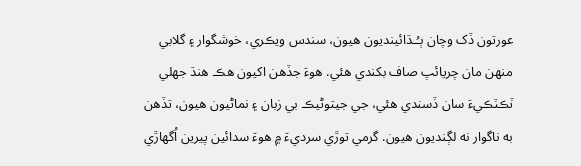عورتون ڏک وچان ٻـُـڌائينديون هيون، سندس ويڪري، خوشگوار ۽ گلابي منهن مان چريائپ صاف بکندي هئي. هوءَ جڏهن اکيون هڪ هنڌ جهلي ٽڪٽڪيءَ سان ڏسندي هئي، جي جيتوڻيڪ بي زبان ۽ نماڻيون هيون، تڏهن به ناگوار نه لڳنديون هيون. گرمي توڙي سرديءَ ۾ هوءَ سدائين پيرين اُگهاڙي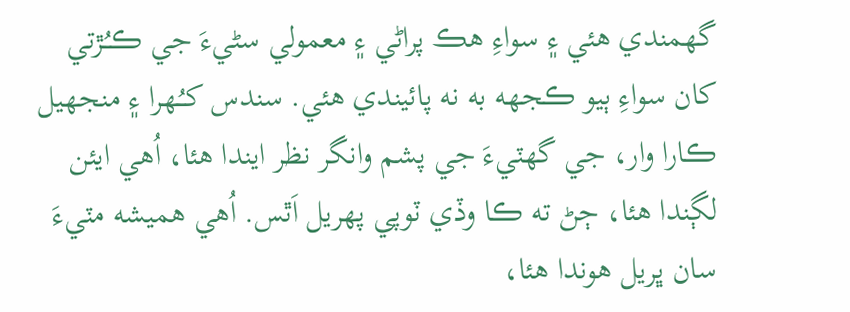گهمندي هئي ۽ سواءِ هڪ پراڻي ۽ معمولي سڻيءَ جي ڪـُـڙتي کان سواءِ ٻيو ڪجهه به نه پائيندي هئي. سندس کـُـهرا ۽ منجهيل ڪارا وار، جي گهٽيءَ جي پشم وانگر نظر ايندا هئا، اُهي ايئن لڳندا هئا، ڄڻ ته ڪا وڏي ٽوپي پهريل اَٿس. اُهي هميشه مٽيءَ سان ڀريل هوندا هئا،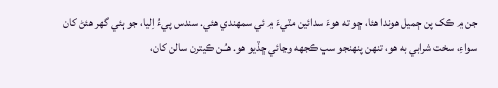جن ۾ ڪک پن ڄميل هوندا هئا، ڇو ته هوءَ سدائين مٽيءَ ۾ ئي سمهندي هئي. سندس پيءُ اِليا، جو ٻئي گهر هئڻ کان سواءِ، سخت شرابي به هو، تنهن پنهنجو سڀ ڪجهه وڃائي ڇڏيو هو. هـُـن ڪيترن سالن کان،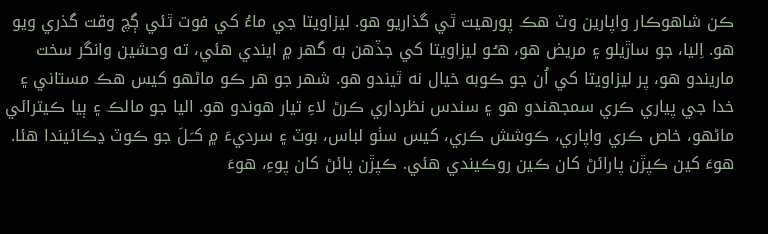ڪن شاهوڪار واپارين وٽ هڪ پورهيت ٿي گذاريو هو. ليزاويتا جي ماءُ کي فوت ٿئي ڳچ وقت گذري ويو هو. اِليا، جو ساڙيلو ۽ مريض هو، هـُـو ليزاويتا کي جڏهن به گهر ۾ ايندي هئي، ته وحشين وانگر سخت ماريندو هو، پر ليزاويتا کي اُن جو ڪوبه خيال نه ٿيندو هو. شهر جو هر ڪو ماڻهو کيس هڪ مستاني ۽ خدا جي پياري ڪري سمجهندو هو ۽ سندس نظرداري ڪرڻ لاءِ تيار هوندو هو. اليا جو مالڪ ۽ ٻيا ڪيترائي ماڻهو، خاص ڪري واپاري، ڪوشش ڪري، کيس سٺو لباس، بوٽ ۽ سرديءَ ۾ کـَـلَ جو ڪوٽ ڍڪائيندا هئا. هوءَ کين ڪپڙن پارائڻ کان ڪين روڪيندي هئي. ڪپڙن پائڻ کان پوءِ، هوءَ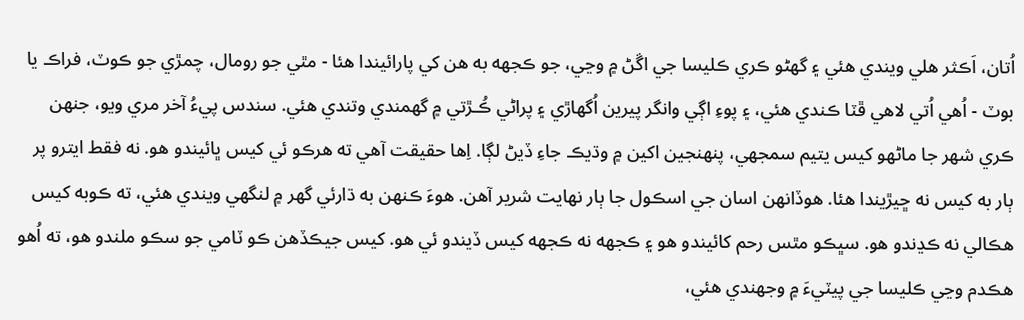اُتان، اَڪثر هلي ويندي هئي ۽ گهڻو ڪري ڪليسا جي اڱڻ ۾ وڃي، جو ڪجهه به هن کي پارائيندا هئا - مٿي جو رومال، چمڙي جو ڪوٽ، فراڪ يا بوٽ - اُهي اُتي لاهي ڦٽا ڪندي هئي، ۽ پوءِ اڳي وانگر پيرين اُگهاڙي ۽ پراڻي ڪُـڙتي ۾ گهمندي وتندي هئي. سندس پيءُ آخر مري ويو، جنهن ڪري شهر جا ماڻهو کيس يتيم سمجهي، پنهنجين اکين ۾ وڌيڪ جاءِ ڏيڻ لڳا. اِها حقيقت آهي ته هرڪو ئي کيس ڀائيندو هو. نه فقط ايترو پر ٻار به کيس نه ڇيڙيندا هئا. هوڏانهن اسان جي اسڪول جا ٻار نهايت شرير آهن. هوءَ ڪنهن به ڌارئي گهر ۾ لنگهي ويندي هئي، ته ڪوبه کيس هڪالي نه ڪڍندو هو. سڀڪو مٿس رحم کائيندو هو ۽ ڪجهه نه ڪجهه کيس ڏيندو ئي هو. کيس جيڪڏهن ڪو ٽامي جو سڪو ملندو هو، ته اُهو هڪدم وڃي ڪليسا جي پيٽيءَ ۾ وجهندي هئي،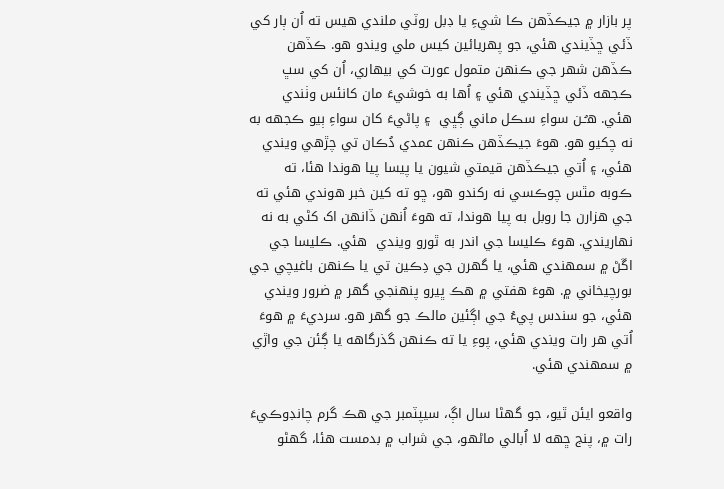پر بازار ۾ جيڪڏهن ڪا شيءِ يا ڊبل روٽي ملندي هيس ته اُن ٻار کي ڏئي ڇڏيندي هئي، جو پهريائين کيس ملي ويندو هو. ڪڏهن ڪڏهن شهر جي ڪنهن متمول عورت کي بيهاري، اُن کي سڀ ڪجهه ڏئي ڇڏيندي هئي ۽ اُها به خوشيءَ مان کانئس وٺندي هئي. هـُـن سواءِ سڪل ماني ڳڀي  ۽ پاڻيءَ کان سواءِ ٻيو ڪجهه به نه چکيو هو. هوءَ جيڪڏهن ڪنهن عمدي دُڪان تي چڙهي ويندي هئي، ۽ اُتي جيڪڏهن قيمتي شيون يا پيسا پيا هوندا هئا، ته ڪوبه مٿس چوڪسي نه رکندو هو، ڇو ته کين خبر هوندي هئي ته جي هزارن جا روبل به پيا هوندا، ته هوءَ اُنهن ڏانهن اک کڻي به نه نهاريندي. هوءَ ڪليسا جي اندر به ٿورو ويندي  هئي. ڪليسا جي اڱڻ ۾ سمهندي هئي، يا گهرن جي دِڪين تي يا ڪنهن باغيچي جي بورچيخاني ۾. هوءَ هفتي ۾ هڪ ڀيرو پنهنجي گهر ۾ ضرور ويندي هئي، جو سندس پيءُ جي اڳئين مالڪ جو گهر هو. سرديءَ ۾ هوءَ اُتي هر رات ويندي هئي، پوءِ يا ته ڪنهن گذرگاهه يا ڳئن جي واڙي ۾ سمهندي هئي.

واقعو ايئن ٿيو، جو گهڻا سال اڳ، سيپٽمبر جي هڪ گرم چانڊوڪيءَ رات ۾، پنج ڇهه لا اُبالي ماڻهو، جي شراب ۾ بدمست هئا، گهڻو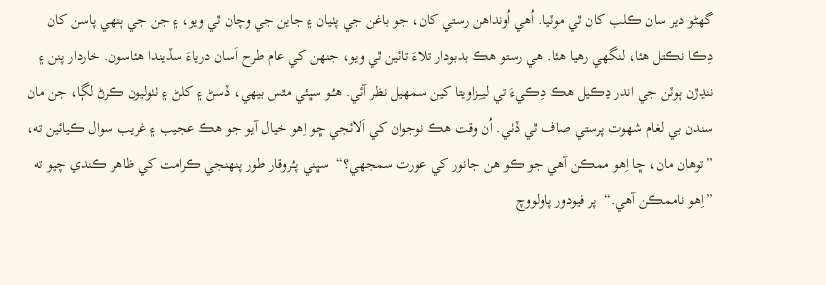گهڻو دير سان ڪلب کان ٿي موٽيا. اُهي اُونداهن رستي کان، جو باغن جي پٺيان ۽ جاين جي وچان ٿي ويو، ۽ جن جي ٻنهي پاسن کان دِڪا نڪتل هئا، لنگهي رهيا هئا. هي رستو هڪ بدبودار تلاءَ تائين ٿي ويو، جنهن کي عام طرح اَسان درياءَ سڏيندا هئاسون. خاردار پنن ۽ ننڍڙن ٻوٽن جي اندر ڍڪيل هڪ دِڪيءَ تي ليـِـزاويتا کين سمهيل نظر آئي. هـُـو سڀئي مٿس بيهي، ڏسڻ ۽ کلڻ ۽ ٺٺوليون ڪرڻ لڳا، جن مان سندن بي لغام شهوت پرستي صاف ٿي ڏٺي. اُن وقت هڪ نوجوان کي اَلائجي ڇو اِهو خيال آيو جو هڪ عجيب ۽ غريب سوال ڪيائين ته،  ”توهان مان، ڇا اِهو ممڪن آهي جو ڪو هن جانور کي عورت سمجهي؟“  سڀني پـُـروقار طور پنهنجي ڪرامت کي ظاهر ڪندي چيو ته  ”اِهو ناممڪن آهي.“  پر فيودور پاولووچ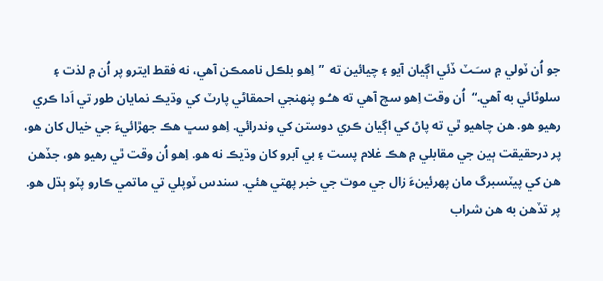جو اُن ٽولي ۾ سـَـٽ ڏئي اڳيان آيو ۽ چيائين ته  ”اِهو بلڪل ناممڪن آهي، نه فقط ايترو پر اُن ۾ لذت ۽ سلوڻائي به آهي.“  اُن وقت اِهو سچ آهي ته هـُـو پنهنجي احمقاڻي پارٽ کي وڌيڪ نمايان طور تي اَدا ڪري رهيو هو. هن چاهيو ٿي ته پاڻ کي اڳيان ڪري دوستن کي وندرائي. اِهو سڀ هڪ جهڙائيءَ جي خيال کان هو، پر درحقيقت ٻين جي مقابلي ۾ هڪ غلام پست ۽ بي آبرو کان وڌيڪ نه هو. اِهو اُن وقت ٿي رهيو هو، جڏهن هن کي پيٽسبرگ مان پهرئينءَ زال جي موت جي خبر پهتي هئي. سندس ٽوپلي تي ماتمي ڪارو پٽو ٻڌل هو. پر تڏهن به هن شراب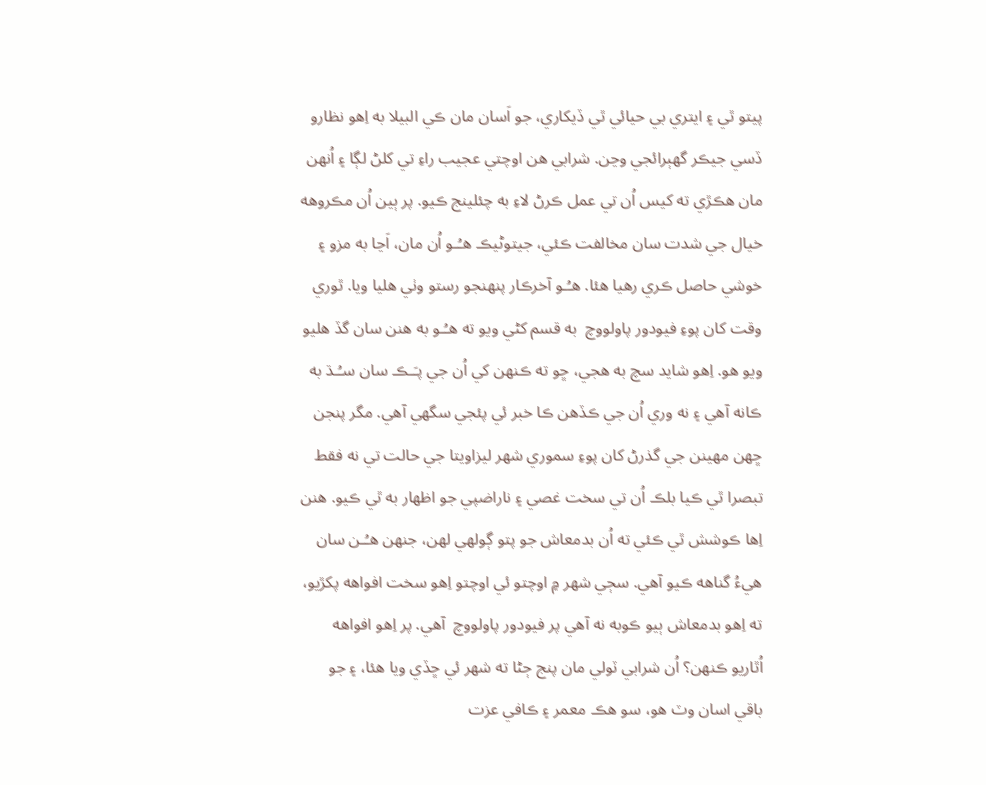پيتو ٿي ۽ ايتري بي حيائي ٿي ڏيکاري، جو اَسان مان ڪي البيلا به اِهو نظارو ڏسي جيڪر گهٻرائجي وڃن. شرابي هن اوچتي عجيب راءِ تي کلڻ لڳا ۽ اُنهن مان هڪڙي ته کيس اُن تي عمل ڪرڻ لاءِ به چئلينج ڪيو. پر ٻين اُن مڪروهه خيال جي شدت سان مخالفت ڪئي، جيتوڻيڪ هـُـو اُن مان، اَڃا به مزو ۽ خوشي حاصل ڪري رهيا هئا. هـُـو آخرڪار پنهنجو رستو وٺي هليا ويا. ٿوري وقت کان پوءِ فيودور پاولووچ  به قسم کڻي ويو ته هـُـو به هنن سان گڏ هليو ويو هو. اِهو شايد سچ به هجي، ڇو ته ڪنهن کي اُن جي پـَـڪ سان سـُـڌ به ڪانه آهي ۽ نه وري اُن جي ڪڏهن ڪا خبر ئي پئجي سگهي آهي. مگر پنجن ڇهن مهينن جي گذرڻ کان پوءِ سموري شهر ليزاويتا جي حالت تي نه فقط تبصرا ٿي ڪيا بلڪ اُن تي سخت غصي ۽ ناراضپي جو اظهار به ٿي ڪيو. هنن اِها ڪوشش ٿي ڪئي ته اُن بدمعاش جو پتو ڳولهي لهن، جنهن هـُـن سان هيءُ گناهه ڪيو آهي. سڄي شهر ۾ اوچتو ئي اوچتو اِهو سخت افواهه پکڙيو، ته اِهو بدمعاش ٻيو ڪوبه نه آهي پر فيودور پاولووچ  آهي. پر اِهو افواهه اُٿاريو ڪنهن؟ اُن شرابي ٽولي مان پنج ڄڻا ته شهر ئي ڇڏي ويا هئا، ۽ جو باقي اسان وٽ هو، سو هڪ معمر ۽ ڪافي عزت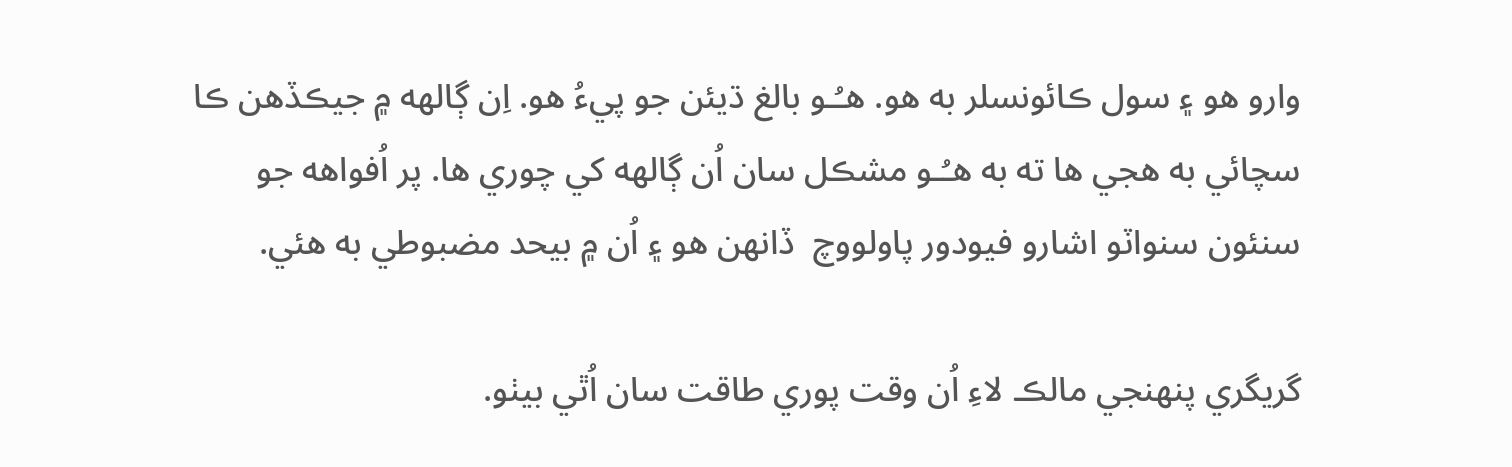وارو هو ۽ سول ڪائونسلر به هو. هـُـو بالغ ڌيئن جو پيءُ هو. اِن ڳالهه ۾ جيڪڏهن ڪا سچائي به هجي ها ته به هـُـو مشڪل سان اُن ڳالهه کي چوري ها. پر اُفواهه جو سنئون سنواٽو اشارو فيودور پاولووچ  ڏانهن هو ۽ اُن ۾ بيحد مضبوطي به هئي.

گريگري پنهنجي مالڪ لاءِ اُن وقت پوري طاقت سان اُٿي بيٺو.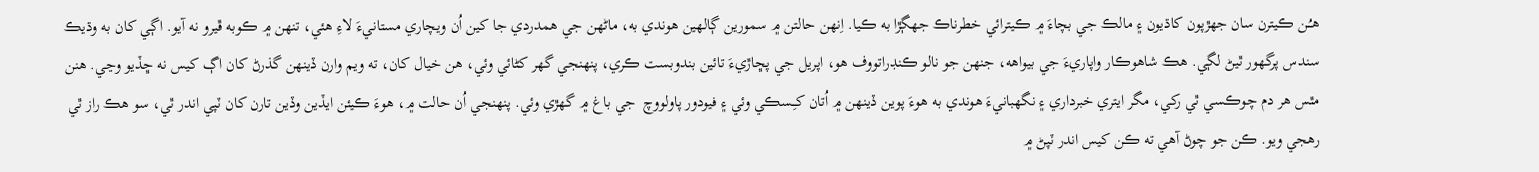هـُـن ڪيترن سان جهڙپون کاڌيون ۽ مالڪ جي بچاءَ ۾ ڪيترائي خطرناڪ جهڳڙا به ڪيا. اِنهن حالتن ۾ سمورين ڳالهين هوندي به، ماڻهن جي همدردي جا کين اُن ويچاري مستانيءَ لاءِ هئي، تنهن ۾ ڪوبه ڦيرو نه آيو. اڳي کان به وڌيڪ سندس پرگهور ٿيڻ لڳي. هڪ شاهوڪار واپاريءَ جي بيواهه، جنهن جو نالو ڪنڊراتووف هو، اپريل جي پڇاڙيءَ تائين بندوبست ڪري، پنهنجي گهر کڻائي وئي، هن خيال کان، ته ويم وارن ڏينهن گذرڻ کان اڳ کيس نه ڇڏيو وڃي. هنن مٿس هر دم چوڪسي ٿي رکي، مگر ايتري خبرداري ۽ نگهبانيءَ هوندي به هوءَ پوين ڏينهن ۾ اُتان کـِـسڪي وئي ۽ فيودور پاولووچ  جي باغ ۾ گهڙي وئي. پنهنجي اُن حالت ۾، هوءَ ڪيئن ايڏين وڏين تارن کان ٽپي اندر ٿي، سو هڪ راز ٿي رهجي ويو. ڪن جو چوڻ آهي ته ڪن کيس اندر ٽپڻ ۾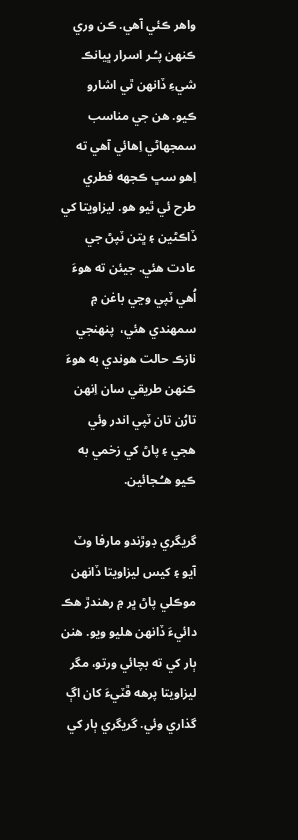واهر ڪئي آهي. ڪن وري ڪنهن پـُـر اسرار ڀيانڪ شيءِ ڏانهن ٿي اشارو ڪيو. هن جي مناسب سمجهاڻي اِهائي آهي ته اِهو سڀ ڪجهه فطري طرح ئي ٿيو هو. ليزاويتا کي ڏاڪڻين ۽ ڀتن ٽپڻ جي عادت هئي. جيئن ته هوءَ اُهي ٽپي وڃي باغن ۾ سمهندي هئي،  پنهنجي نازڪ حالت هوندي به هوءَ ڪنهن طريقي سان اِنهن تارُن تان ٽپي اندر وئي هجي ۽ پاڻ کي زخمي به ڪيو هـُـجائين.

گريگري ڊوڙندو مارفا وٽ آيو ۽ کيس ليزاويتا ڏانهن موڪلي پاڻ ڀر ۾ رهندڙ هڪ دائيءَ ڏانهن هليو ويو. هنن ٻار کي ته بچائي ورتو، مگر ليزاويتا پرهه ڦٽيءَ کان اڳ گذاري وئي. گريگري ٻار کي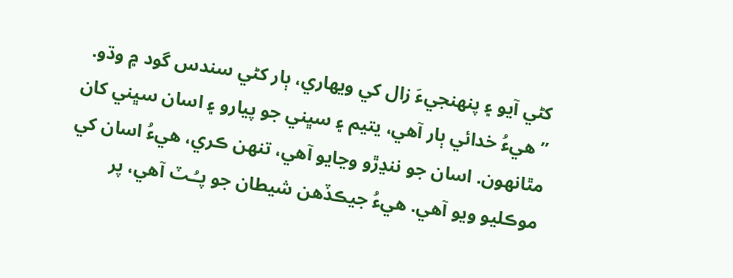کڻي آيو ۽ پنهنجيءَ زال کي ويهاري، ٻار کڻي سندس گود ۾ وڌو.  ”هيءُ خدائي ٻار آهي، يتيم ۽ سڀني جو پيارو ۽ اسان سڀني کان مٿانهون. اسان جو ننڍڙو وڃايو آهي، تنهن ڪري، هيءُ اسان کي موڪليو ويو آهي. هيءُ جيڪڏهن شيطان جو پـُـٽ آهي، پر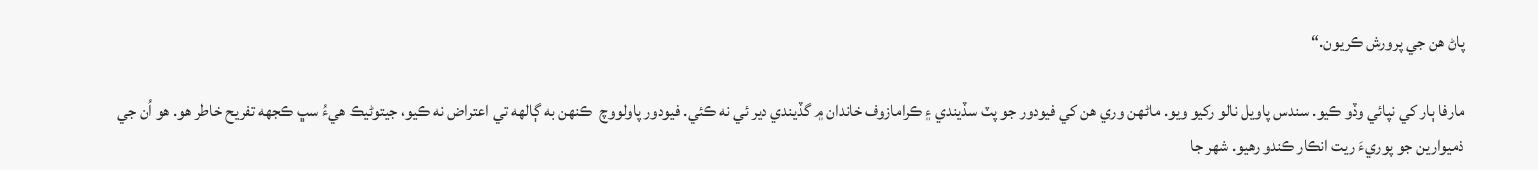پاڻ هن جي پرورش ڪريون.“

مارفا ٻار کي نپائي وڏو ڪيو. سندس پاويل نالو رکيو ويو. ماڻهن وري هن کي فيودور جو پٽ سڏيندي ۽ ڪرامازوف خاندان ۾ گڏيندي دير ئي نه ڪئي. فيودور پاولووچ  ڪنهن به ڳالهه تي اعتراض نه ڪيو، جيتوڻيڪ هيءُ سڀ ڪجهه تفريح خاطر هو. هو اُن جي ذميوارين جو پوريءَ ريت انڪار ڪندو رهيو. شهر جا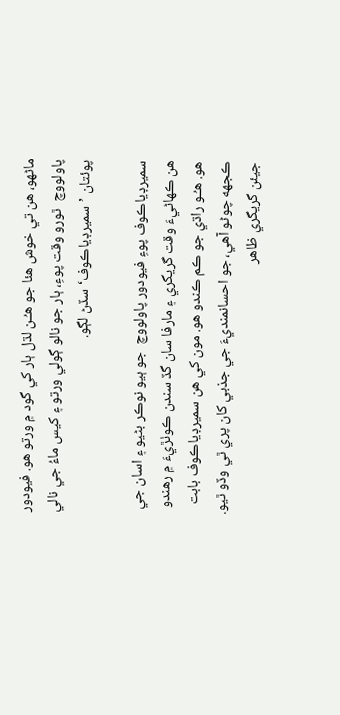ماڻهو، هن تي خوش هئا جو هـُـن لڌل ٻار کي گود ۾ ورتو هو. فيودور پاولووچ  ٿورو وقت پوءِ، ٻار جو نالو ڳولي ورتو ۽ کيس ماءُ جي نالي پوئتان ’سميرڊياڪوف‘ سڏڻ لڳو.

سميرڊياڪوف پوءِ فيودور پاولووچ  جو ٻيو نوڪر بڻيو ۽ اسان جي هن ڪهاڻيءَ وقت گريگري ۽ مارفا سان گڏ سندن ڪوٺڙيءَ ۾ رهندو هو. هـُـو راڌي جو ڪم ڪندو هو. مون کي هن سميرڊياڪوف بابت ڪجهه چوڻو آهي، جو احسانمنديءَ جي جذبي کان پري ٿي وڏو ٿيو. جيئن گريگري ظاهر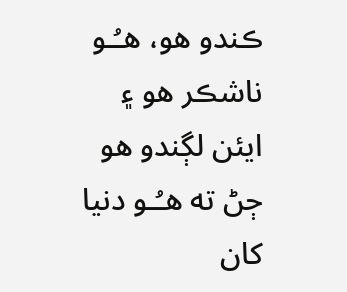ڪندو هو، هـُـو ناشڪر هو ۽ ايئن لڳندو هو ڄڻ ته هـُـو دنيا کان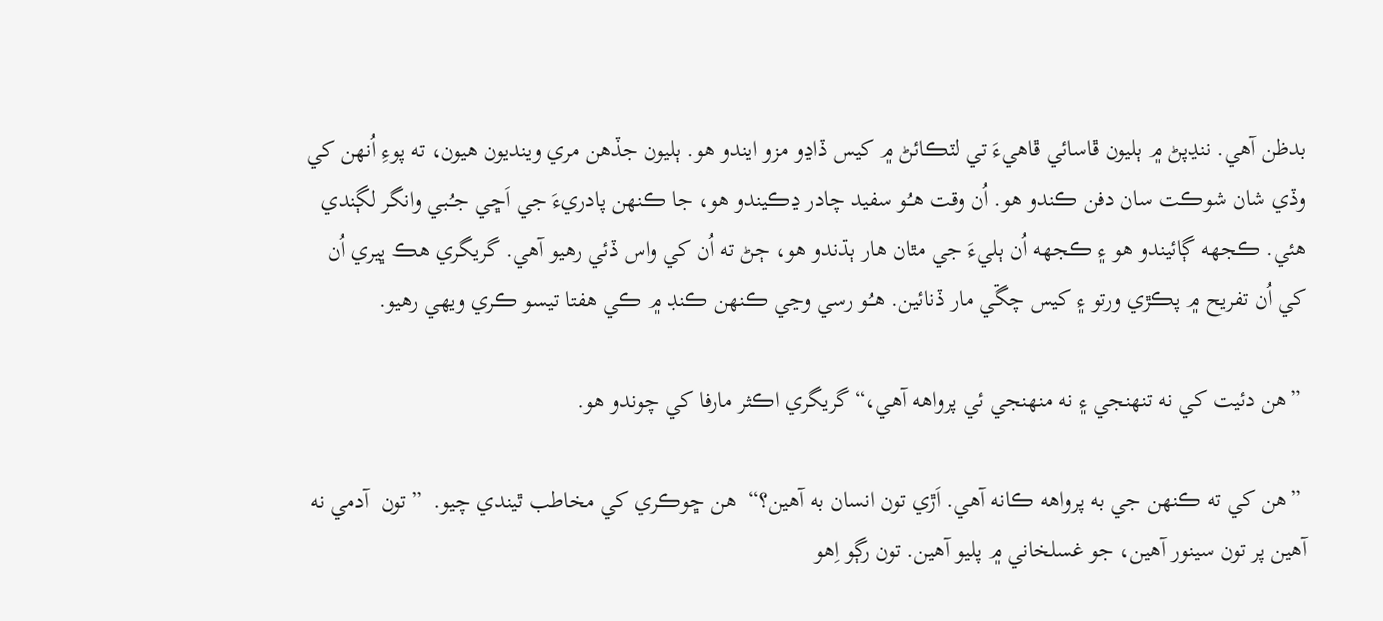بدظن آهي. ننڍپڻ ۾ ٻليون ڦاسائي ڦاهيءَ تي لٽڪائڻ ۾ کيس ڏاڍو مزو ايندو هو. ٻليون جڏهن مري وينديون هيون، ته پوءِ اُنهن کي وڏي شان شوڪت سان دفن ڪندو هو. اُن وقت هـُـو سفيد چادر ڍڪيندو هو، جا ڪنهن پادريءَ جي اَڇي جـُـبي وانگر لڳندي هئي. ڪجهه ڳائيندو هو ۽ ڪجهه اُن ٻليءَ جي مٿان هار ٻڌندو هو، ڄڻ ته اُن کي واس ڏئي رهيو آهي. گريگري هڪ ڀيري اُن کي اُن تفريح ۾ پڪڙي ورتو ۽ کيس چڱي مار ڏنائين. هـُـو رسي وڃي ڪنهن ڪنڊ ۾ ڪي هفتا تيسو ڪري ويهي رهيو.

 ”هن دئيت کي نه تنهنجي ۽ نه منهنجي ئي پرواهه آهي،“ گريگري اڪثر مارفا کي چوندو هو.

 ”هن کي ته ڪنهن جي به پرواهه ڪانه آهي. اَڙي تون انسان به آهين؟“  هن ڇوڪري کي مخاطب ٿيندي چيو.  ”تون  آدمي نه آهين پر تون سينور آهين، جو غسلخاني ۾ پليو آهين. تون رڳو اِهو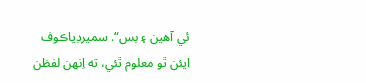ئي آهين ۽ بس“. سميرڊياڪوف ايئن ٿو معلوم ٿئي، ته اِنهن لفظن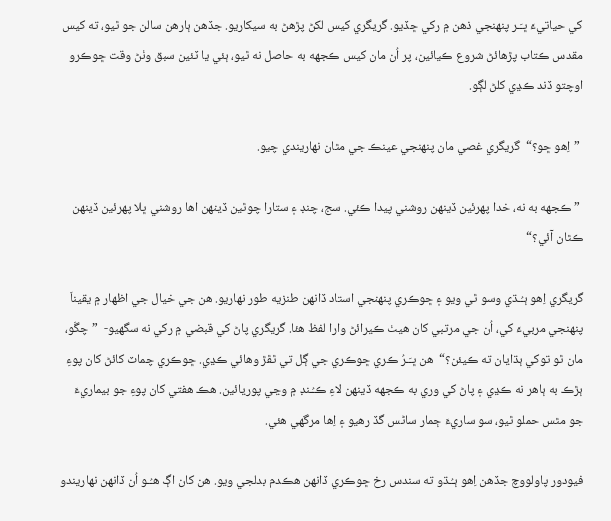کي حياتيءَ ڀـَـر پنهنجي ذهن ۾ رکي ڇڏيو. گريگري کيس لکڻ پڙهڻ به سيکاريو. جڏهن ٻارهن سالن جو ٿيو، ته کيس مقدس ڪتاب پڙهائڻ شروع ڪيائين، پر اُن مان کيس ڪجهه به حاصل نه ٿيو، ٻئي يا ٽئين سبق وٺڻ وقت ڇوڪرو اوچتو ڏند ڪڍي کلڻ لڳو.

 ”اِهو ڇو؟“  گريگري غصي مان پنهنجي عينڪ جي مٿان نهاريندي چيو.

 ”ڪجهه به نه، خدا پهرئين ڏينهن روشني پيدا ڪئي. سج، چنڊ ۽ ستارا چوٿين ڏينهن اها روشني ڀلا پهرئين ڏينهن ڪٿان آئي؟“

گريگري اِهو ٻـُـڌي وسو ٿي ويو ۽ ڇوڪري پنهنجي استاد ڏانهن طنزيه طور نهاريو. هن جي خيال جي اظهار ۾ يقيناَ پنهنجي مربيءَ کي، اُن جي مرتبي کان هيٺ ڪيرائڻ وارا لفظ هئا. گريگري پاڻ کي قبضي ۾ رکي نه سگهيو-  ”چڱو، مان ٿو توکي ٻڌايان ته ڪيئن؟“  هن ڀـَـرُ ڪري ڇوڪري جي ڳل تي ٿڦڙ وهائي ڪڍي. ڇوڪري چماٽ کائڻ کان پوءِ ٻڙڪ به ٻاهر نه ڪڍي ۽ پاڻ کي وري به ڪجهه ڏينهن لاءِ ڪـُـنڊ ۾ وڃي پوريائين. هڪ هفتي کان پوءِ جو بيماريءَ جو مٿس حملو ٿيو، سو ساريءَ ڄمار ساڻس گڏ رهيو ۽ اِها مرگهي هئي.

فيودور پاولووچ جڏهن اِهو ٻـُـڌو ته سندس رخ ڇوڪري ڏانهن هڪدم بدلجي ويو. هن کان اڳ هـُـو اُن ڏانهن نهاريندو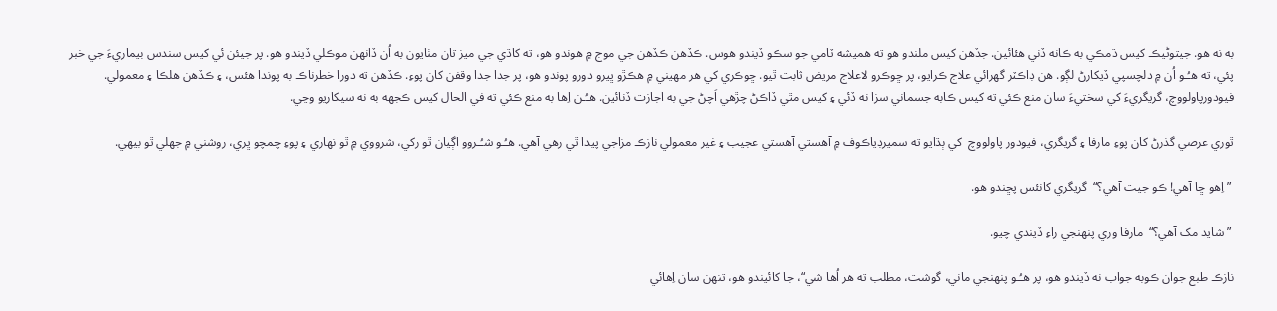به نه هو. جيتوڻيڪ کيس ڌمڪي به ڪانه ڏني هئائين. جڏهن کيس ملندو هو ته هميشه ٽامي جو سڪو ڏيندو هوس. ڪڏهن ڪڏهن جي موج ۾ هوندو هو، ته کاڌي جي ميز تان مٺايون به اُن ڏانهن موڪلي ڏيندو هو. پر جيئن ئي کيس سندس بيماريءَ جي خبر پئي، ته هـُـو اُن ۾ دلچسپي ڏيکارڻ لڳو. هن ڊاڪٽر گهرائي علاج ڪرايو، پر ڇوڪرو لاعلاج مريض ثابت ٿيو. ڇوڪري کي هر مهيني ۾ هڪڙو ڀيرو دورو پوندو هو، پر جدا جدا وقفن کان پوءِ. ڪڏهن ته دورا خطرناڪ به پوندا هئس، ۽ ڪڏهن هلڪا ۽ معمولي. فيودورپاولووچ، گريگريءَ کي سختيءَ سان منع ڪئي ته کيس ڪابه جسماني سزا نه ڏئي ۽ کيس مٿي ڏاڪڻ چڙهي اَچڻ جي به اجازت ڏنائين. هـُـن اِها به منع ڪئي ته في الحال کيس ڪجهه به نه سيکاريو وڃي.

ٿوري عرصي گذرڻ کان پوءِ مارفا ۽ گريگري، فيودور پاولووچ  کي ٻڌايو ته سميرڊياڪوف ۾ آهستي آهستي عجيب ۽ غير معمولي نازڪ مزاجي پيدا ٿي رهي آهي. هـُـو شـُـروو اڳيان ٿو رکي، شرووي ۾ ٿو نهاري ۽ پوءِ چمچو ڀري، روشني ۾ جهلي ٿو بيهي.

 ”اِهو ڇا آهي! ڪو جيت آهي؟“  گريگري کانئس پڇندو هو.

 ”شايد مک آهي؟“  مارفا وري پنهنجي راءِ ڏيندي چيو.

نازڪ طبع جوان ڪوبه جواب نه ڏيندو هو، پر هـُـو پنهنجي ماني، گوشت، مطلب ته هر اُها شي“، جا کائيندو هو، تنهن سان اِهائي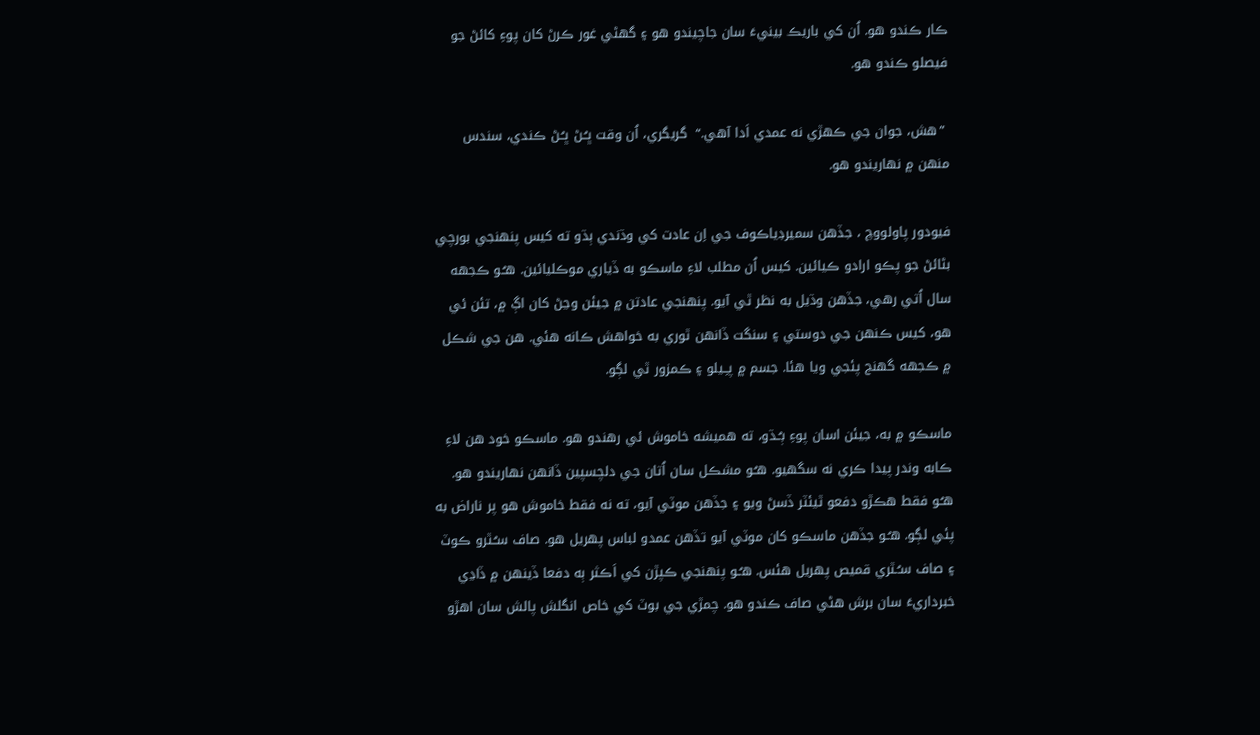ڪار ڪندو هو. اُن کي باريڪ بينيءَ سان جاچيندو هو ۽ گهڻي غور ڪرڻ کان پوءِ کائڻ جو فيصلو ڪندو هو.

 ”هش، جوان جي ڪهڙي نه عمدي اَدا آهي.“  گريگري، اُن وقت ڀـُـڻ ڀـُـڻ ڪندي، سندس منهن ۾ نهاريندو هو.

فيودور پاولووچ ، جڏهن سميرڊياڪوف جي اِن عادت کي وڌندي ٻڌو ته کيس پنهنجي بورچي بڻائڻ جو پڪو ارادو ڪيائين. کيس اُن مطلب لاءِ ماسڪو به ڏياري موڪليائين. هـُـو ڪجهه سال اُتي رهي، جڏهن وڌيل به نظر ٿي آيو. پنهنجي عادتن ۾ جيئن وڃڻ کان اڳ ۾، تئن ئي هو، کيس ڪنهن جي دوستي ۽ سنگت ڏانهن ٿوري به خواهش ڪانه هئي. هن جي شڪل ۾ ڪجهه گهنج پئجي ويا هئا. جسم ۾ پـِـيلو ۽ ڪمزور ٿي لڳو.

ماسڪو ۾ به، جيئن اسان پوءِ ٻـُـڌو، ته هميشه خاموش ئي رهندو هو. ماسڪو خود هن لاءِ ڪابه وندر پيدا ڪري نه سگهيو. هـُـو مشڪل سان اُتان جي دلچسپين ڏانهن نهاريندو هو. هـُـو فقط هڪڙو دفعو ٿيئٽر ڏسڻ ويو ۽ جڏهن موٽي آيو، ته نه فقط خاموش هو پر ناراض به پئي لڳو. هـُـو جڏهن ماسڪو کان موٽي آيو تڏهن عمدو لباس پهريل هو. صاف سـُـٿرو ڪوٽ ۽ صاف سـُـٿري قميص پهريل هئس. هـُـو پنهنجي ڪپڙن کي اَڪثر ٻه دفعا ڏينهن ۾ ڏاڍي خبرداريءَ سان برش هڻي صاف ڪندو هو. چمڙي جي بوٽ کي خاص انگلش پالش سان اهڙو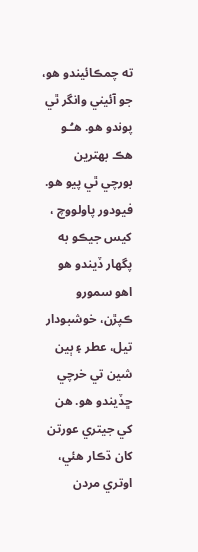ته چمڪائيندو هو، جو آئيني وانگر ٿي پوندو هو. هـُـو هڪ بهترين بورچي ٿي پيو هو. فيودور پاولووچ ، کيس جيڪو به پگهار ڏيندو هو اهو سمورو ڪپڙن، خوشبودار تيل، عطر ۽ ٻين شين تي خرچي ڇڏيندو هو. هن کي جيتري عورتن کان ڌڪار هئي، اوتري مردن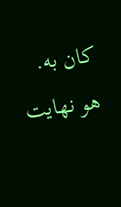کان به. هو نهايت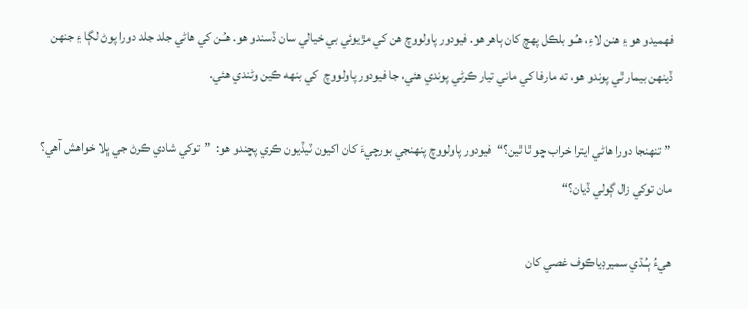فهميدو هو ۽ هنن لاءِ، هـُـو بلڪل پهچ کان ٻاهر هو. فيودور پاولووچ هن کي مڙيوئي بي خيالي سان ڏسندو هو. هـُـن کي هاڻي جلد جلد دورا پوڻ لڳا ۽ جنهن ڏينهن بيمار ٿي پوندو هو، ته مارفا کي ماني تيار ڪرڻي پوندي هئي، جا فيودور پاولووچ  کي بنهه ڪين وڻندي هئي.

 ”تنهنجا دورا هاڻي ايترا خراب ڇو ٿا ٿين؟“  فيودور پاولووچ پنهنجي بورچيءَ کان اکيون ٽيڏيون ڪري پڇندو هو:  ”توکي شادي ڪرڻ جي ڀلا خواهش آهي؟ مان توکي زال ڳولي ڏيان؟“

هيءُ ٻـُـڌي سميرڊياڪوف غصي کان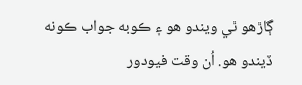ڳاڙهو ٿي ويندو هو ۽ ڪوبه جواب ڪونه ڏيندو هو. اُن وقت فيودور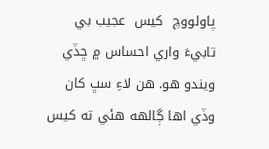پاولووچ  کيس  عجيب بي تابيءَ واري احساس ۾ ڇڏي ويندو هو. هن لاءِ سڀ کان وڏي اها ڳالهه هئي ته کيس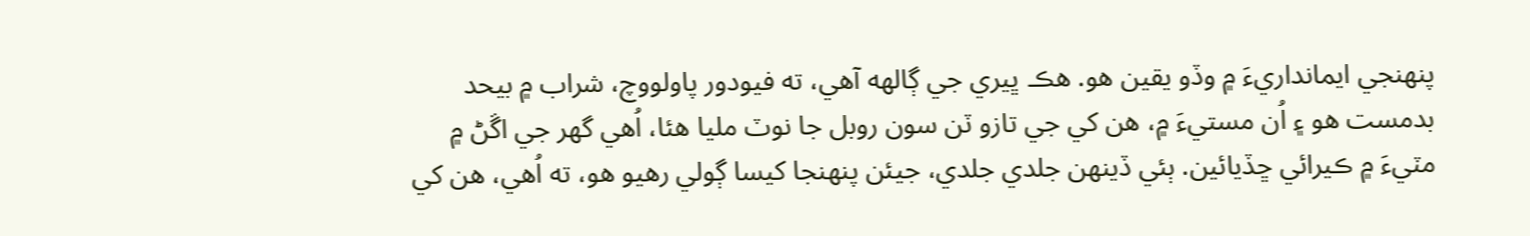پنهنجي ايمانداريءَ ۾ وڏو يقين هو. هڪ ڀيري جي ڳالهه آهي، ته فيودور پاولووچ، شراب ۾ بيحد بدمست هو ۽ اُن مستيءَ ۾، هن کي جي تازو ٽن سون روبل جا نوٽ مليا هئا، اُهي گهر جي اڱڻ ۾ مٽيءَ ۾ ڪيرائي ڇڏيائين. ٻئي ڏينهن جلدي جلدي، جيئن پنهنجا کيسا ڳولي رهيو هو، ته اُهي، هن کي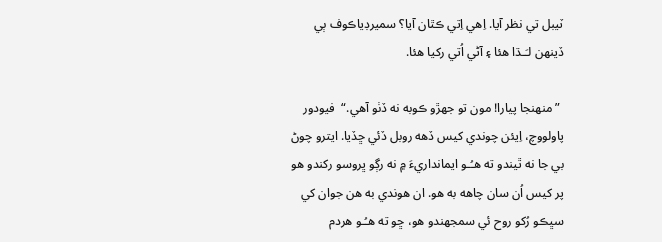ٽيبل تي نظر آيا. اِهي اِتي ڪٿان آيا؟ سميرڊياڪوف ٻي ڏينهن لـَـڌا هئا ۽ آڻي اُتي رکيا هئا.

 ”منهنجا پيارا! مون تو جهڙو ڪوبه نه ڏٺو آهي.“  فيودور پاولووچ، اِيئن چوندي کيس ڏهه روبل ڏئي ڇڏيا. ايترو چوڻ بي جا نه ٿيندو ته هـُـو ايمانداريءَ ۾ نه رڳو ڀروسو رکندو هو پر کيس اُن سان چاهه به هو. ان هوندي به هن جوان کي سڀڪو رُکو روح ئي سمجهندو هو، ڇو ته هـُـو هردم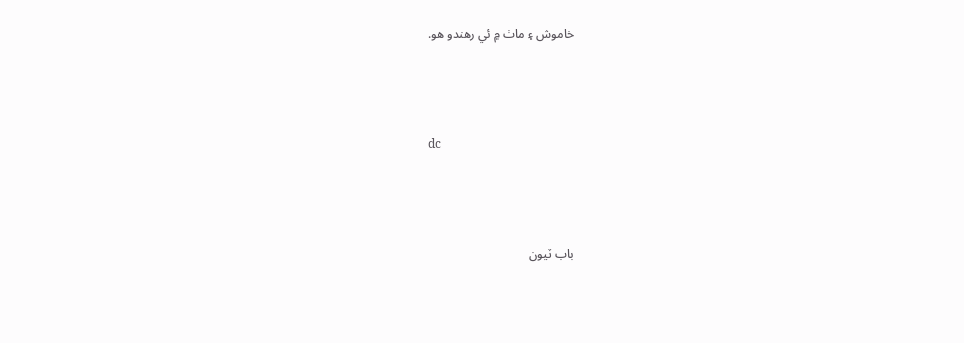خاموش ۽ ماٺ ۾ ئي رهندو هو.



dc



باب ٽيون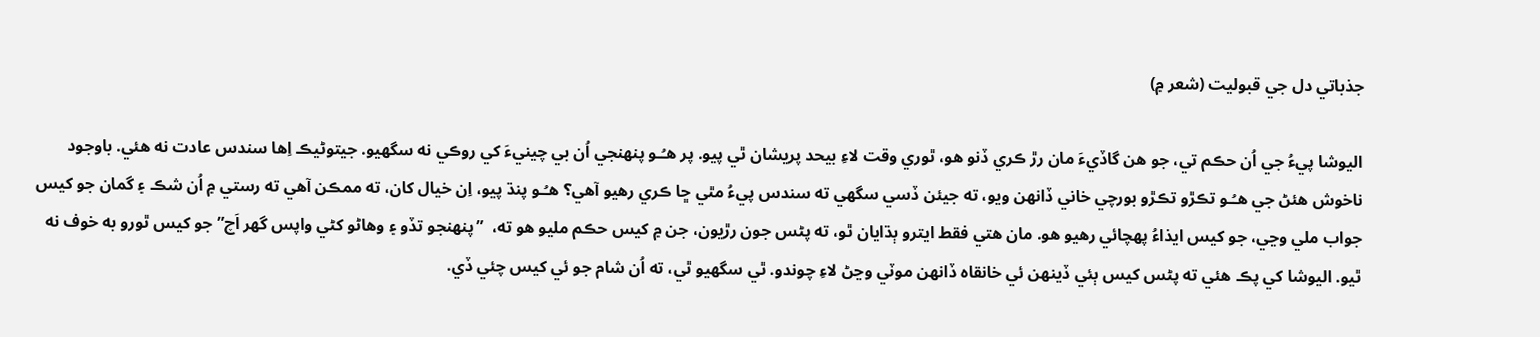جذباتي دل جي قبوليت (شعر ۾)

اليوشا پيءُ جي اُن حڪم تي، جو هن گاڏيءَ مان رڙ ڪري ڏنو هو، ٿوري وقت لاءِ بيحد پريشان ٿي پيو. پر هـُـو پنهنجي اُن بي چينيءَ کي روڪي نه سگهيو. جيتوڻيڪ اِها سندس عادت نه هئي. باوجود ناخوش هئڻ جي هـُـو تڪڙو تڪڙو بورچي خاني ڏانهن ويو، ته جيئن ڏسي سگهي ته سندس پيءُ مٿي ڇا ڪري رهيو آهي؟ هـُـو پنڌ پيو، اِن خيال کان، ته ممڪن آهي ته رستي ۾ اُن شڪ ۽ گمان جو کيس جواب ملي وڃي، جو کيس ايذاءُ پهچائي رهيو هو. مان هتي فقط ايترو ٻڌايان ٿو، ته پڻس جون رڙيون، جن ۾ کيس حڪم مليو هو ته،  ”پنهنجو تڏو ۽ وهاڻو کڻي واپس گهر اَچ” جو کيس ٿورو به خوف نه ٿيو. اليوشا کي پڪ هئي ته پڻس کيس ٻئي ڏينهن ئي خانقاه ڏانهن موٽي وڃڻ لاءِ چوندو. ٿي سگهيو ٿي، ته اُن شام جو ئي کيس چئي ڏي.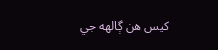کيس هن ڳالهه جي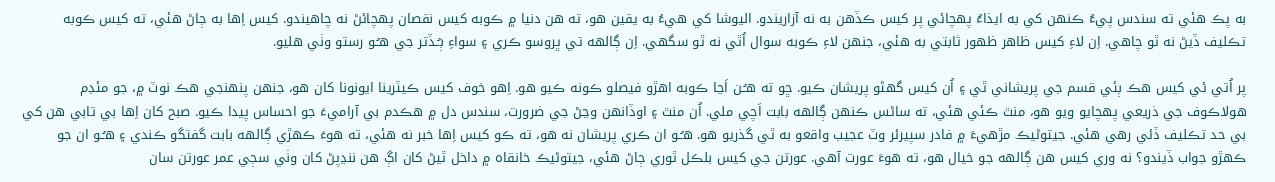به پڪ هئي ته سندس پيءُ ڪنهن کي به ايذاءُ پهچائي پر کيس ڪڏهن به نه آزاريندو. اليوشا کي هيءُ به يقين هو، ته هن دنيا ۾ ڪوبه کيس نقصان پهچائڻ نه چاهيندو. کيس اِها به ڄاڻ هئي، ته کيس ڪوبه تڪليف ڏيڻ نه ٿو چاهي. اِن لاءِ کيس ظاهر ظهور ثابتي به هئي، جنهن لاءِ ڪوبه سوال اُٿي نه ٿو سگهي. اِن ڳالهه تي ڀروسو ڪري ۽ سواءِ ٻـُـڏتر جي هـُـو رستو وٺي هليو.

پر اُتي ئي کيس هڪ ٻئي قسم جي پريشاني ٿي ۽ اُن کيس گهڻو پريشان ڪيو. ڇو ته هـُـن اَڃا ڪوبه اهڙو فيصلو ڪونه ڪيو هو. اِهو خوف کيس ڪيٽرينا ايونونا کان هو، جنهن پنهنجي هڪ نوٽ ۾، جو مئڊم هولاڪوف جي ذريعي پهچايو ويو هو، منٿ ڪئي هئي، ته ساڻس ڪنهن ڳالهه بابت اَچي ملي. اُن منٿ ۽ اوڏانهن وڃڻ جي ضرورت، سندس دل ۾ هڪدم بي آراميءَ جو احساس پيدا ڪيو. صبح کان اِها بي تابي هن کي بي حد تڪليف ڏئي رهي هئي. جيتوڻيڪ مڙهيءَ ۾ فادر سپيرئر وٽ عجيب واقعو به ٿي گذريو هو. هـُـو ان ڪري پريشان نه هو، ته ڪو کيس اِها خبر نه هئي، ته هوءَ ڪهڙي ڳالهه بابت گفتگو ڪندي ۽ هـُـو ان جو ڪهڙو جواب ڏيندو؟ نه وري کيس هن ڳالهه جو خيال هو، ته هوءَ عورت آهي. عورتن جي کيس بلڪل ٿوري ڄاڻ هئي، جيتوڻيڪ خانقاه ۾ داخل ٿيڻ کان اڳ هن ننڍپڻ کان وٺي سڄي عمر عورتن سان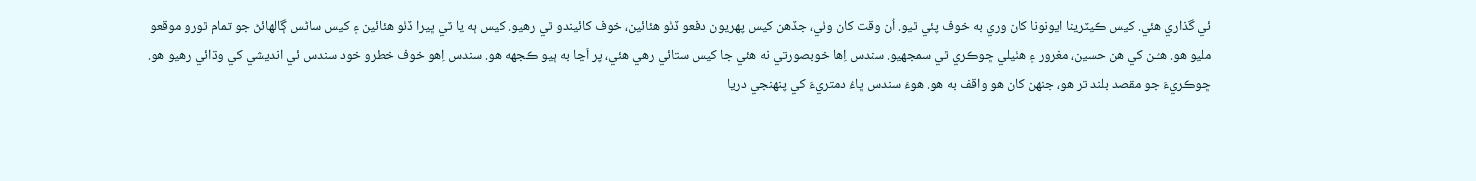ئي گذاري هئي. کيس ڪيٽرينا ايونونا کان وري به خوف پئي ٿيو. اُن وقت کان وٺي، جڏهن کيس پهريون دفعو ڏٺو هئائين، خوف کائيندو ٿي رهيو. کيس ٻه يا ٽي ڀيرا ڏٺو هئائين ۽ کيس ساڻس ڳالهائڻ جو تمام ٿورو موقعو مليو هو. هـُـن کي هن حسين، مغرور ۽ هٺيلي ڇوڪري ٿي سمجهيو. سندس اِها خوبصورتي نه هئي جا کيس ستائي رهي هئي، پر اَڃا به ٻيو ڪجهه هو. سندس اِهو خوف خطرو خود سندس ئي انديشي کي وڌائي رهيو هو. ڇوڪريءَ جو مقصد بلند تر هو، جنهن کان هو واقف به هو. هوءَ سندس ڀاءُ دمتريءَ کي پنهنجي دريا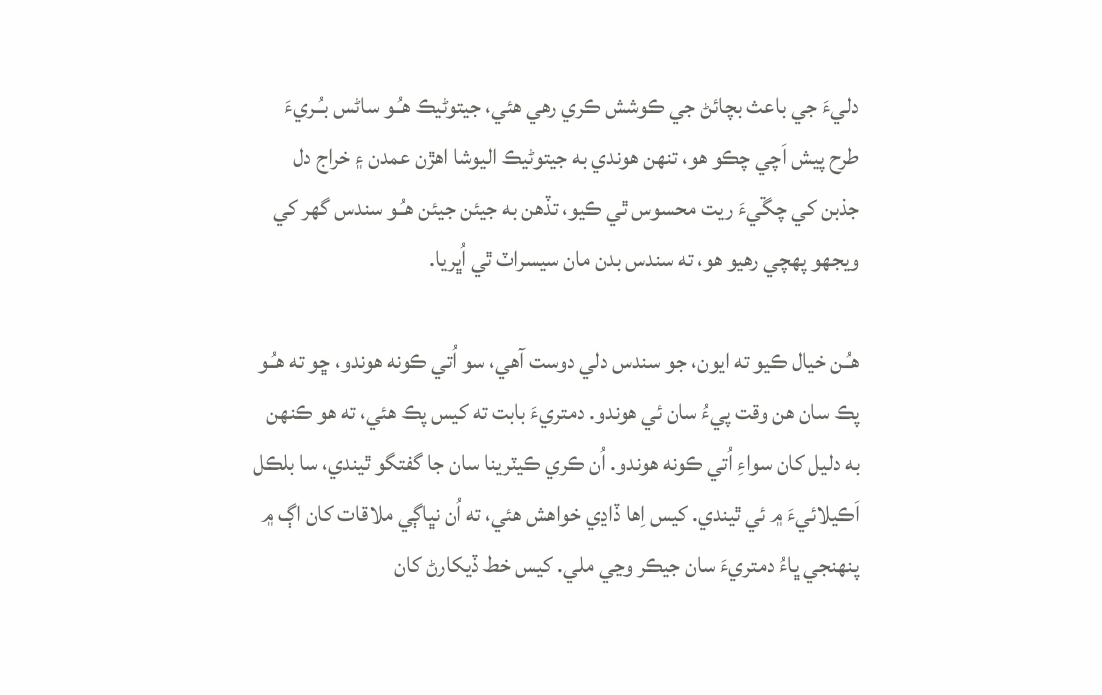دليءَ جي باعث بچائڻ جي ڪوشش ڪري رهي هئي، جيتوڻيڪ هـُـو ساڻس بـُـريءَ طرح پيش اَچي چڪو هو، تنهن هوندي به جيتوڻيڪ اليوشا اهڙن عمدن ۽ خراج دل جذبن کي چڱيءَ ريت محسوس ٿي ڪيو، تڏهن به جيئن جيئن هـُـو سندس گهر کي ويجهو پهچي رهيو هو، ته سندس بدن مان سيسراٽ ٿي اُڀريا.

هـُـن خيال ڪيو ته ايون، جو سندس دلي دوست آهي، سو اُتي ڪونه هوندو، ڇو ته هـُـو پڪ سان هن وقت پيءُ سان ئي هوندو. دمتريءَ بابت ته کيس پڪ هئي، ته هو ڪنهن به دليل کان سواءِ اُتي ڪونه هوندو. اُن ڪري ڪيٽرينا سان جا گفتگو ٿيندي، سا بلڪل اَڪيلائيءَ ۾ ئي ٿيندي. کيس اِها ڏاڍي خواهش هئي، ته اُن نڀاڳي ملاقات کان اڳ ۾ پنهنجي ڀاءُ دمتريءَ سان جيڪر وڃي ملي. کيس خط ڏيکارڻ کان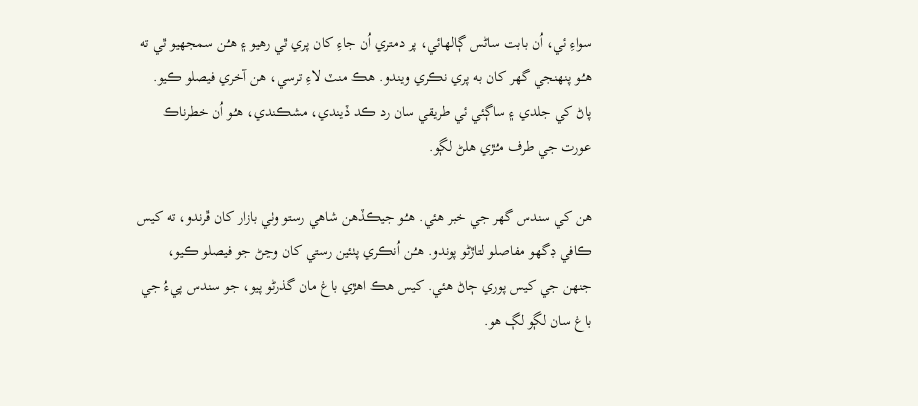سواءِ ئي، اُن بابت ساڻس ڳالهائي، پر دمتري اُن جاءِ کان پري ٿي رهيو ۽ هـُـن سمجهيو ٿي ته هـُـو پنهنجي گهر کان به پري نڪري ويندو. هڪ منٽ لاءِ ترسي، هن آخري فيصلو ڪيو. پاڻ کي جلدي ۽ ساڳئي ئي طريقي سان رد ڪد ڏيندي، مشڪندي، هـُـو اُن خطرناڪ عورت جي طرف مـُـڙي هلڻ لڳو.

هن کي سندس گهر جي خبر هئي. هـُـو جيڪڏهن شاهي رستو وٺي بازار کان ڦرندو، ته کيس ڪافي ڊگهو مفاصلو لتاڙڻو پوندو. هـُـن اُنڪري پٺئين رستي کان وڃڻ جو فيصلو ڪيو، جنهن جي کيس پوري ڄاڻ هئي. کيس هڪ اهڙي باغ مان گذرڻو پيو، جو سندس پيءُ جي باغ سان لڳو لڳ هو.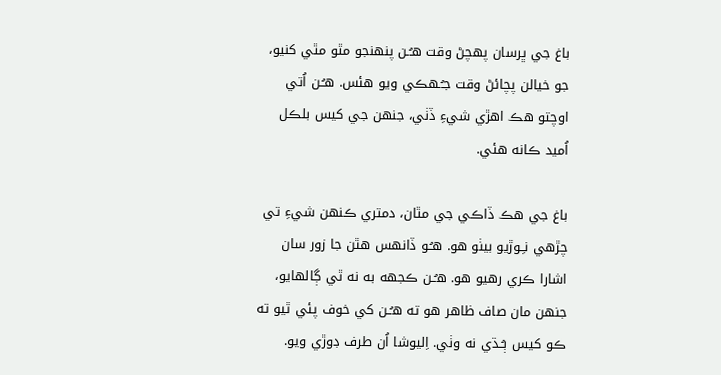باغ جي ڀرسان پهچڻ وقت هـُـن پنهنجو مٿو مٿي کنيو، جو خيالن پچائڻ وقت جـُـهڪي ويو هئس. هـُـن اُتي اوچتو هڪ اهڙي شيءِ ڏٺي، جنهن جي کيس بلڪل اُميد ڪانه هئي.

باغ جي هڪ ڏاڪي جي مٿان، دمتري ڪنهن شيءِ تي چڙهي نـِـوڙيو بيٺو هو. هـُـو ڏانهس هٿن جا زور سان اشارا ڪري رهيو هو. هـُـن ڪجهه به نه ٿي ڳالهايو، جنهن مان صاف ظاهر هو ته هـُـن کي خوف پئي ٿيو ته ڪو کيس ٻـُـڌي نه وٺي. اِليوشا اُن طرف ڊوڙي ويو.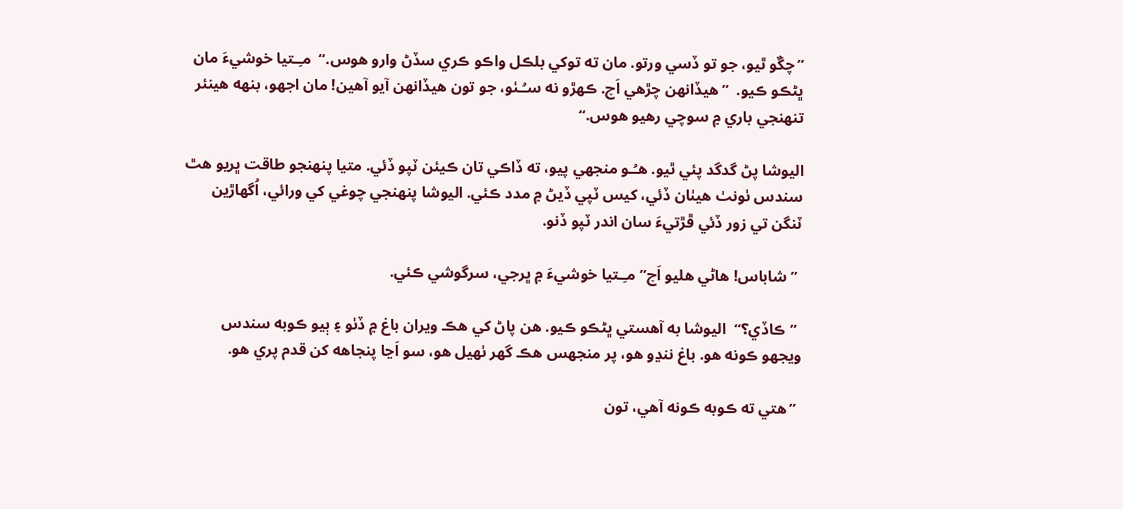”چڱو ٿيو، جو تو ڏسي ورتو. مان ته توکي بلڪل واڪو ڪري سڏڻ وارو هوس.“  مـِـتيا خوشيءَ مان ڀڻڪو ڪيو.  ”هيڏانهن چڙهي اَچ. ڪهڙو نه سـُـٺو، جو تون هيڏانهن آيو آهين! مان اجهو، بنهه هينئر تنهنجي باري ۾ سوچي رهيو هوس.“

اليوشا پڻ گدگد پئي ٿيو. هـُـو منجهي پيو، ته ڏاڪي تان ڪيئن ٽپو ڏئي. متيا پنهنجو طاقت ڀريو هٿ سندس ٺونٺ هيٺان ڏئي، کيس ٽپي ڏيڻ ۾ مدد ڪئي. اليوشا پنهنجي چوغي کي ورائي، اُگهاڙين ٽنگن تي زور ڏئي ڦڙتيءَ سان اندر ٽپو ڏنو.

 ”شاباس! هاڻي هليو اَچ” مـِـتيا خوشيءَ ۾ ڀرجي، سرگوشي ڪئي.

 ”ڪاڏي؟“  اليوشا به آهستي ڀڻڪو ڪيو. هن پاڻ کي هڪ ويران باغ ۾ ڏٺو ۽ ٻيو ڪوبه سندس ويجهو ڪونه هو. باغ ننڍو هو، پر منجهس هڪ گهر ٺهيل هو، سو اَڃا پنجاهه کن قدم پري هو.

 ”هتي ته ڪوبه ڪونه آهي، تون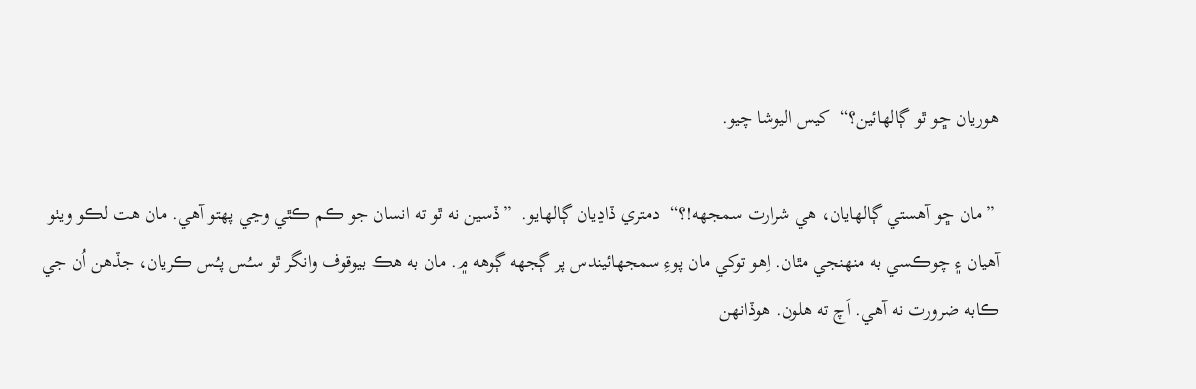هوريان ڇو ٿو ڳالهائين؟“  کيس اليوشا چيو.

 ”مان ڇو آهستي ڳالهايان، هي شرارت سمجهه!؟“  دمتري ڏاڍيان ڳالهايو.  ”ڏسين نه ٿو ته انسان جو ڪم ڪٿي وڃي پهتو آهي. مان هت لڪو ويٺو آهيان ۽ چوڪسي به منهنجي مٿان. اِهو توکي مان پوءِ سمجهائيندس پر ڳجهه ڳوهه ۾. مان به هڪ بيوقوف وانگر ٿو سـُـس پـُـس ڪريان، جڏهن اُن جي ڪابه ضرورت نه آهي. اَچ ته هلون. هوڏانهن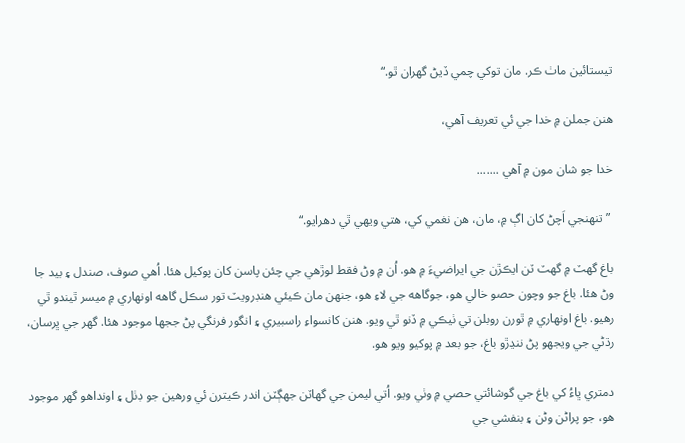تيستائين ماٺ ڪر. مان توکي چمي ڏيڻ گهران ٿو.“

هنن جملن ۾ خدا جي ئي تعريف آهي،

خدا جو شان مون ۾ آهي .......

 ”تنهنجي اَچڻ کان اڳ ۾، مان، هن نغمي کي، هتي ويهي ٿي دهرايو.“

باغ گهٽ ۾ گهٽ ٽن ايڪڙن جي ايراضيءَ ۾ هو. اُن ۾ وڻ فقط لوڙهي جي چئن پاسن کان پوکيل هئا. اُهي صوف، صندل ۽ بيد جا وڻ هئا. باغ جو وچون حصو خالي هو، جوگاهه جي لاءِ هو، جنهن مان ڪيئي هنڊرويٽ تور سڪل گاهه اونهاري ۾ ميسر ٿيندو ٿي رهيو. باغ اونهاري ۾ ٿورن روبلن تي ٺيڪي ۾ ڏنو ٿي ويو. هنن کانسواءِ راسبيري ۽ انگور فرنگي پڻ ججها موجود هئا. گهر جي ڀرسان، رڌڻي جي ويجهو پڻ ننڍڙو باغ، جو بعد ۾ پوکيو ويو هو.

دمتري ڀاءُ کي باغ جي گوشائتي حصي ۾ وٺي ويو. اُتي ليمن جي گهاٽن جهڳٽن اندر ڪيترن ئي ورهين جو ڊٺل ۽ اونداهو گهر موجود هو، جو پراڻن وڻن ۽ بنفشي جي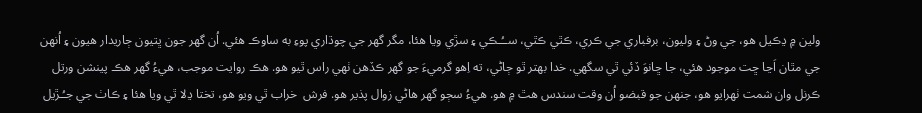ولين ۾ ڍڪيل هو، جي وڻ ۽ وليون، برفباري جي ڪري، ڪٿي ڪٿي، ســُـڪي ۽ سڙي ويا هئا، مگر گهر جي چوڌاري پوءِ به ساوڪ هئي. اُن گهر جون ڀتيون ڄاريدار هيون ۽ اُنهن جي مٿان اَڃا ڇت موجود هئي، جا ڇانوَ ڏئي ٿي سگهي. خدا بهتر ٿو ڄاڻي، ته اِهو گرميءَ جو گهر ڪڏهن ٺهي راس ٿيو هو. هڪ روايت موجب، هيءُ گهر هڪ پينشن ورتل ڪرنل وان شمت ٺهرايو هو، جنهن جو قبضو اُن وقت سندس هٿ ۾ هو. هيءُ سڄو گهر هاڻي زوال پذير هو. فرش  خراب ٿي ويو هو، تختا ڍلا ٿي ويا هئا ۽ ڪاٺ جي جـُـڙيل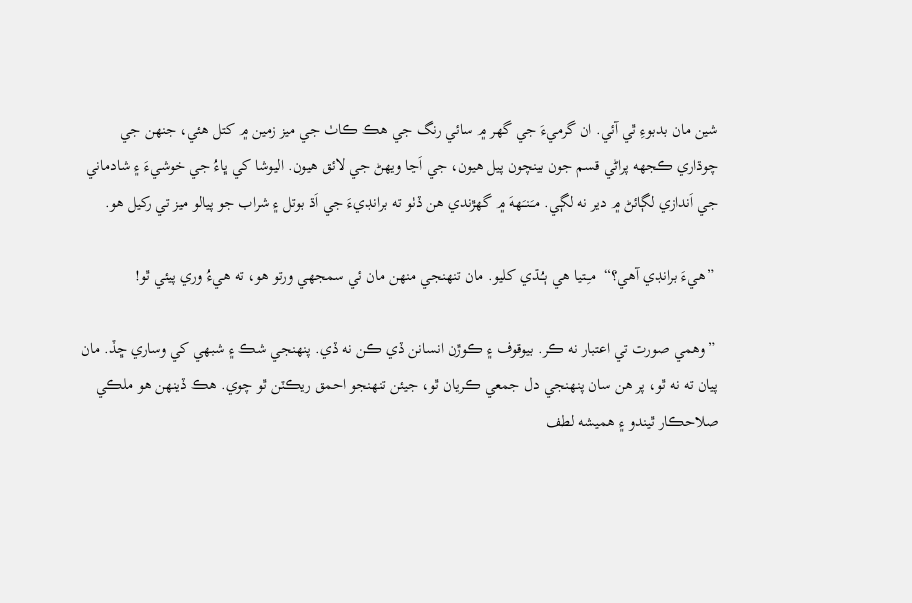شين مان بدبوءِ ٿي آئي. ان گرميءَ جي گهر ۾ سائي رنگ جي هڪ ڪاٺ جي ميز زمين ۾ کتل هئي، جنهن جي چوڌاري ڪجهه پراڻي قسم جون بينچون پيل هيون، جي اَڃا ويهڻ جي لائق هيون. اليوشا کي ڀاءُ جي خوشيءَ ۽ شادماني جي اَندازي لڳائڻ ۾ دير نه لڳي. مـَـنـَـههَ ۾ گهڙندي هن ڏٺو ته برانڊيءَ جي اَڌ بوتل ۽ شراب جو پيالو ميز تي رکيل هو.

 ”هيءَ برانڊي آهي؟“  مـِـتيا هي ٻـُـڌي کليو. مان تنهنجي منهن مان ئي سمجهي ورتو هو، ته هيءُ وري پيئي ٿو!

 ”وهمي صورت تي اعتبار نه ڪر. بيوقوف ۽ ڪوڙن انسانن ڏي ڪن نه ڏي. پنهنجي شڪ ۽ شبهي کي وساري ڇڏ. مان پيان ته نه ٿو، پر هن سان پنهنجي دل جمعي ڪريان ٿو، جيئن تنهنجو احمق ريڪٽن ٿو چوي. هڪ ڏينهن هو ملڪي صلاحڪار ٿيندو ۽ هميشه لطف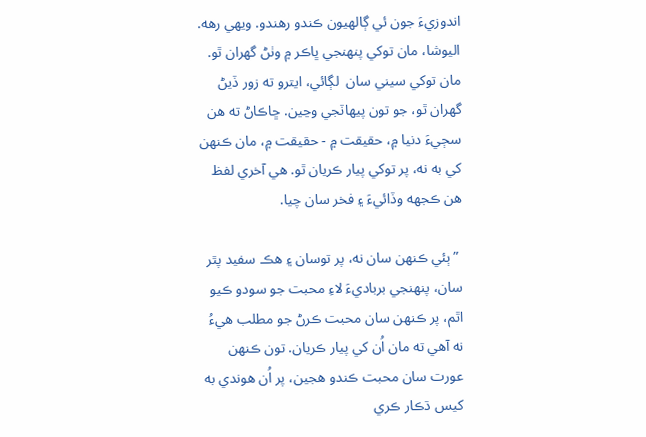اندوزيءَ جون ئي ڳالهيون ڪندو رهندو. ويهي رهه. اليوشا، مان توکي پنهنجي ڀاڪر ۾ وٺڻ گهران ٿو. مان توکي سيني سان  لڳائي، ايترو ته زور ڏيڻ گهران ٿو، جو تون پيهاٽجي وڃين. ڇاڪاڻ ته هن سڄيءَ دنيا ۾، حقيقت ۾ - حقيقت ۾، مان ڪنهن کي به نه، پر توکي پيار ڪريان ٿو. هي آخري لفظ هن ڪجهه وڏائيءَ ۽ فخر سان چيا.

 ”ٻئي ڪنهن سان نه، پر توسان ۽ هڪ سفيد پٿر سان، پنهنجي برباديءَ لاءِ محبت جو سودو ڪيو اٿم، پر ڪنهن سان محبت ڪرڻ جو مطلب هيءُ نه آهي ته مان اُن کي پيار ڪريان. تون ڪنهن عورت سان محبت ڪندو هجين، پر اُن هوندي به کيس ڌڪار ڪري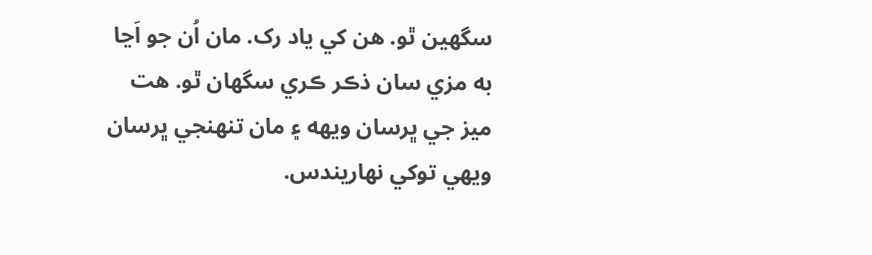سگهين ٿو. هن کي ياد رک. مان اُن جو اَڃا به مزي سان ذڪر ڪري سگهان ٿو. هت ميز جي ڀرسان ويهه ۽ مان تنهنجي ڀرسان ويهي توکي نهاريندس.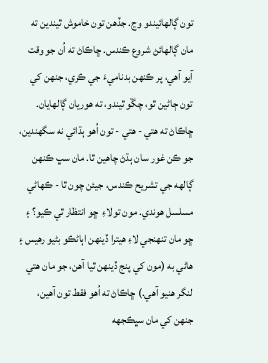تون ڳالهائيندو وڃ. جڏهن تون خاموش ٿيندين ته مان ڳالهائڻ شروع ڪندس. ڇاڪاڻ ته اُن جو وقت آيو آهي، پر ڪنهن بدناميءَ جي ڪري، جنهن کي تون ڄاڻين ٿو، چڱو ٿيندو، ته هوريان ڳالهايان. ڇاڪاڻ ته هتي - هتي - تون اُهو ٻڌائي نه سگهندين، جو ڪن غور سان ٻڌڻ چاهين ٿا. مان سڀ ڪنهن ڳالهه جي تشريح ڪندس، جيئن چون ٿا - ڪهاڻي مسلسل هوندي. مون تولاءِ  ڇو انتظار ٿي ڪيو؟ ۽ ڇو مان تنهنجي لاءِ هيترا ڏينهن اٻاڻڪو بڻيو رهيس ۽ هاڻي به (مون کي پنج ڏينهن ٿيا آهن، جو مان هتي لنگر هنيو آهي.) ڇاڪاڻ ته اُهو فقط تون آهين، جنهن کي مان سڀڪجهه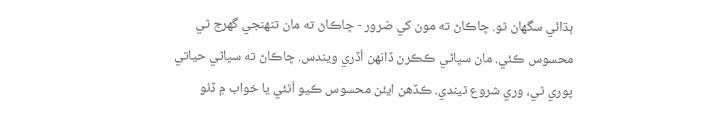ٻڌائي سگهان ٿو. ڇاڪاڻ ته مون کي ضرور - ڇاڪاڻ ته مان تنهنجي گهرج ٿي محسوس ڪئي. مان سڀاڻي ڪڪرن ڏانهن اُڏري ويندس. ڇاڪاڻ ته سڀاڻي حياتي پوري ٿي، وري شروع ٿيندي. ڪڏهن ايئن محسوس ڪيو اَٿئي يا خواب ۾ ڏٺو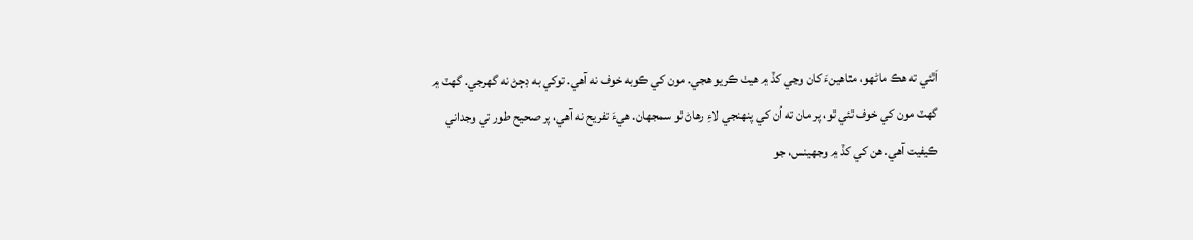اَٿئي ته هڪ ماڻهو، مٿاهينءَ کان وڃي کڏ ۾ هيٺ ڪريو هجي. مون کي ڪوبه خوف نه آهي. توکي به ڊڄڻ نه گهرجي. گهٽ ۾ گهٽ مون کي خوف ٿئي ٿو، پر مان ته اُن کي پنهنجي لاءِ رهاڻ ٿو سمجهان. هيءَ تفريح نه آهي، پر صحيح طور تي وجداني ڪيفيت آهي. هن کي کڏ ۾ وجهينس، جو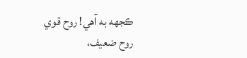ڪجهه به آهي! روح قوي روح ضعيف،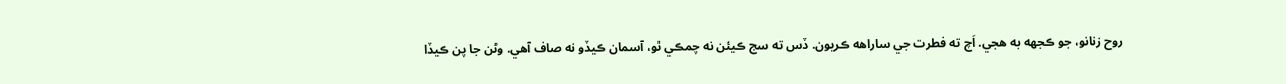روح زنانو، جو ڪجهه به هجي. اَچ ته فطرت جي ساراهه ڪريون. ڏس ته سج ڪيئن نه چمڪي ٿو، آسمان ڪيڏو نه صاف آهي. وڻن جا پن ڪيڏا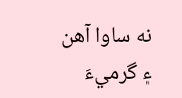نه ساوا آهن ۽ گرميءَ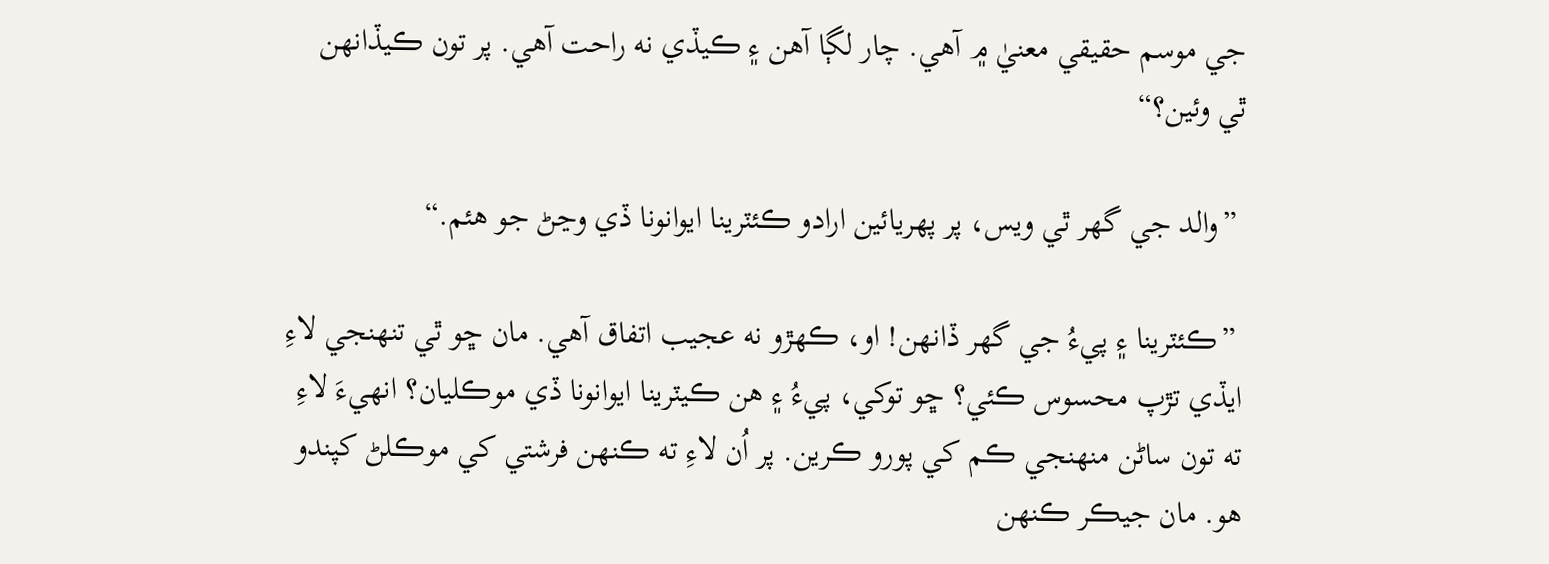جي موسم حقيقي معنيٰ ۾ آهي. چار لڳا آهن ۽ ڪيڏي نه راحت آهي. پر تون ڪيڏانهن ٿي وئين؟“

 ”والد جي گهر ٿي ويس، پر پهريائين ارادو ڪئٽرينا ايوانونا ڏي وڃڻ جو هئم.“

 ”ڪئٽرينا ۽ پيءُ جي گهر ڏانهن! او، ڪهڙو نه عجيب اتفاق آهي. مان ڇو ٿي تنهنجي لاءِ ايڏي تڙپ محسوس ڪئي؟ ڇو توکي، پيءُ ۽ هن ڪيٽرينا ايوانونا ڏي موڪليان؟ انهيءَ لاءِ ته تون ساڻن منهنجي ڪم کي پورو ڪرين. پر اُن لاءِ ته ڪنهن فرشتي کي موڪلڻ کپندو هو. مان جيڪر ڪنهن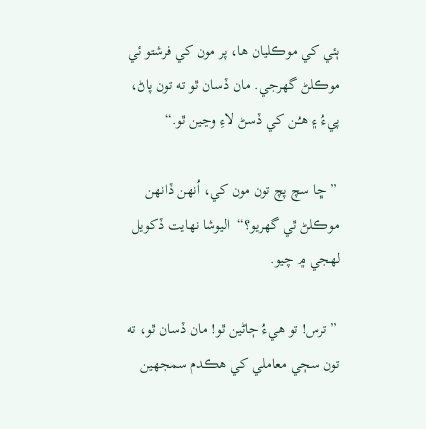ٻئي کي موڪليان ها، پر مون کي فرشتو ئي موڪلڻ گهرجي. مان ڏسان ٿو ته تون پاڻ، پيءُ ۽ هـُـن کي ڏسڻ لاءِ وڃين ٿو.“

 ”ڇا سچ پچ تون مون کي، اُنهن ڏانهن موڪلڻ ٿي گهريو؟“  اليوشا نهايت ڏکويل لهجي ۾ چيو.

 ”ترس! تو هيءُ ڄاڻين ٿو! مان ڏسان ٿو، ته تون سڄي معاملي کي هڪدم سمجهين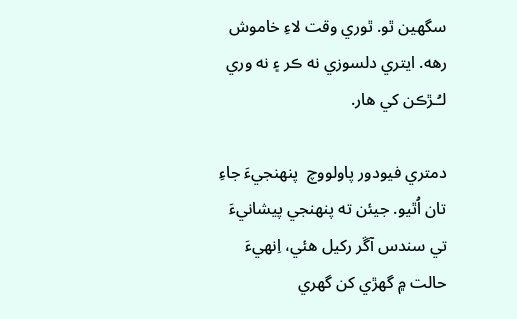سگهين ٿو. ٿوري وقت لاءِ خاموش رهه. ايتري دلسوزي نه ڪر ۽ نه وري لـُـڙڪن کي هار.

دمتري فيودور پاولووچ  پنهنجيءَ جاءِ تان اُٿيو. جيئن ته پنهنجي پيشانيءَ تي سندس آڱر رکيل هئي، اِنهيءَ حالت ۾ گهڙي کن گهري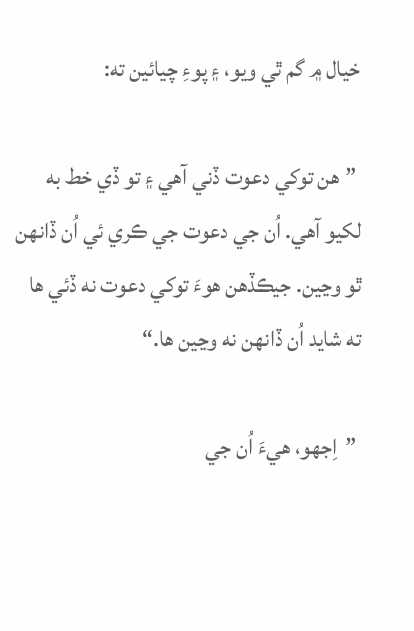خيال ۾ گم ٿي ويو، ۽ پوءِ چيائين ته:

 ”هن توکي دعوت ڏني آهي ۽ تو ڏي خط به لکيو آهي. اُن جي دعوت جي ڪري ئي اُن ڏانهن ٿو وڃين. جيڪڏهن هوءَ توکي دعوت نه ڏئي ها ته شايد اُن ڏانهن نه وڃين ها.“

 ”اِجهو، هيءَ اُن جي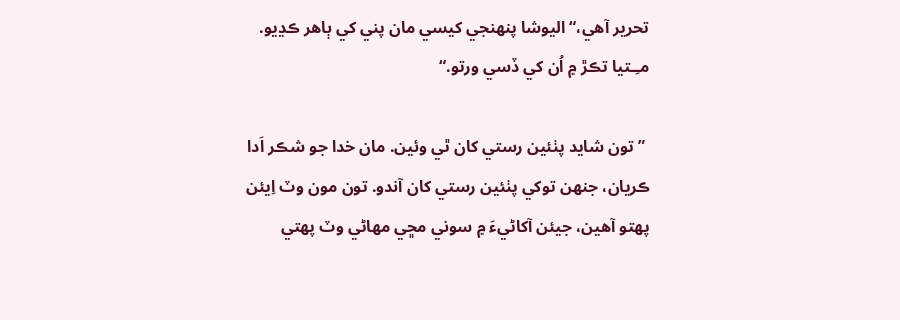تحرير آهي،“ اليوشا پنهنجي کيسي مان پني کي ٻاهر ڪڍيو. مـِـتيا تڪڙ ۾ اُن کي ڏسي ورتو.“

 ”تون شايد پٺئين رستي کان ٿي وئين. مان خدا جو شڪر اَدا ڪريان، جنهن توکي پٺئين رستي کان آندو. تون مون وٽ اِيئن پهتو آهين، جيئن آکاڻيءَ ۾ سوني مڇي مهاڻي وٽ پهتي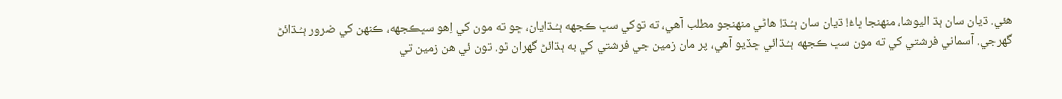هئي. ڌيان سان ٻڌ اليوشا، منهنجا ڀاءُ! ڌيان سان ٻـُـڌ! هاڻي منهنجو مطلب آهي، ته توکي سڀ ڪجهه ٻـُـڌايان، ڇو ته مون کي اِهو سڀڪجهه، ڪنهن کي ضرور ٻـُـڌائڻ گهرجي. آسماني فرشتي کي ته مون سڀ ڪجهه ٻـُـڌائي ڇڏيو آهي، پر مان زمين جي فرشتي کي به ٻڌائڻ گهران ٿو. تون ئي هن زمين تي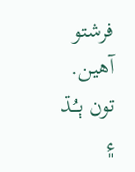فرشتو آهين. تون ٻـُـڌ ۽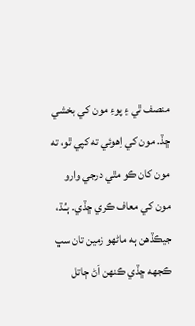منصف ٿي ۽ پوءِ مون کي بخشي ڇڏ. مون کي اِهوئي ته کپي ٿو، ته مون کان ڪو مٿي درجي وارو مون کي معاف ڪري ڇڏي. ٻـُـڌ، جيڪڏهن ٻه ماڻهو زمين تان سڀ ڪجهه ڇڏي ڪنهن اَڻ ڄاتل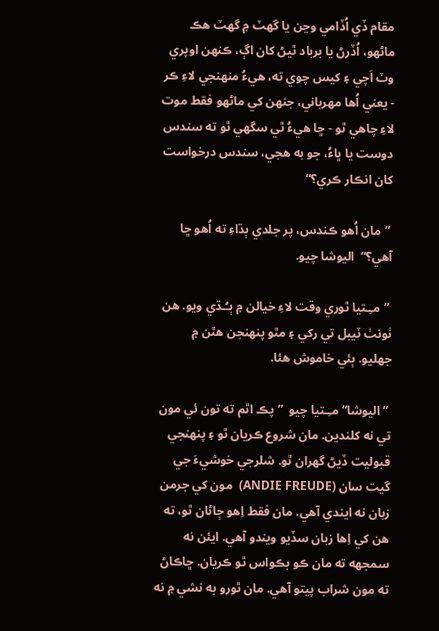مقام ڏي اُڏامي وڃن يا گهٽ ۾ گهٽ هڪ ماڻهو، اُڏرڻ يا برباد ٿيڻ کان اڳ، ڪنهن اوپري وٽ اَچي ۽ کيس چوي ته، هيءُ منهنجي لاءِ ڪر - يعني اُها مهرباني، جنهن کي ماڻهو فقط موت لاءِ چاهي ٿو - ڇا هيءُ ٿي سگهي ٿو ته سندس دوست يا ڀاءُ، جو به هجي، سندس درخواست کان انڪار ڪري؟“

 ”مان اُهو ڪندس، پر جلدي ٻڌاءِ ته اُهو ڇا  آهي؟“  اليوشا چيو.

 ”مـِـتيا ٿوري وقت لاءِ خيالن ۾ ٻـُـڌي ويو. هن ٺونٺ ٽيبل تي رکي ۽ مٿو پنهنجن هٿن ۾ جهليو. ٻئي خاموش هئا.

 ”اليوشا“ مـِـتيا چيو  ”پڪ اٿم ته تون ئي مون تي نه کلندين. مان شروع ڪريان ٿو ۽ پنهنجي قبوليت ڏيڻ گهران ٿو. شلرجي خوشيءَ جي گيت سان (ANDIE FREUDE)  مون کي جرمن زبان نه ايندي آهي. مان فقط اِهو ڄاڻان ٿو، ته هن کي اِها زبان سڏيو ويندو آهي. ايئن نه سمجهه ته مان ڪو بڪواس ٿو ڪريان. ڇاڪاڻ ته مون شراب پيتو آهي. مان ٿورو به نشي ۾ نه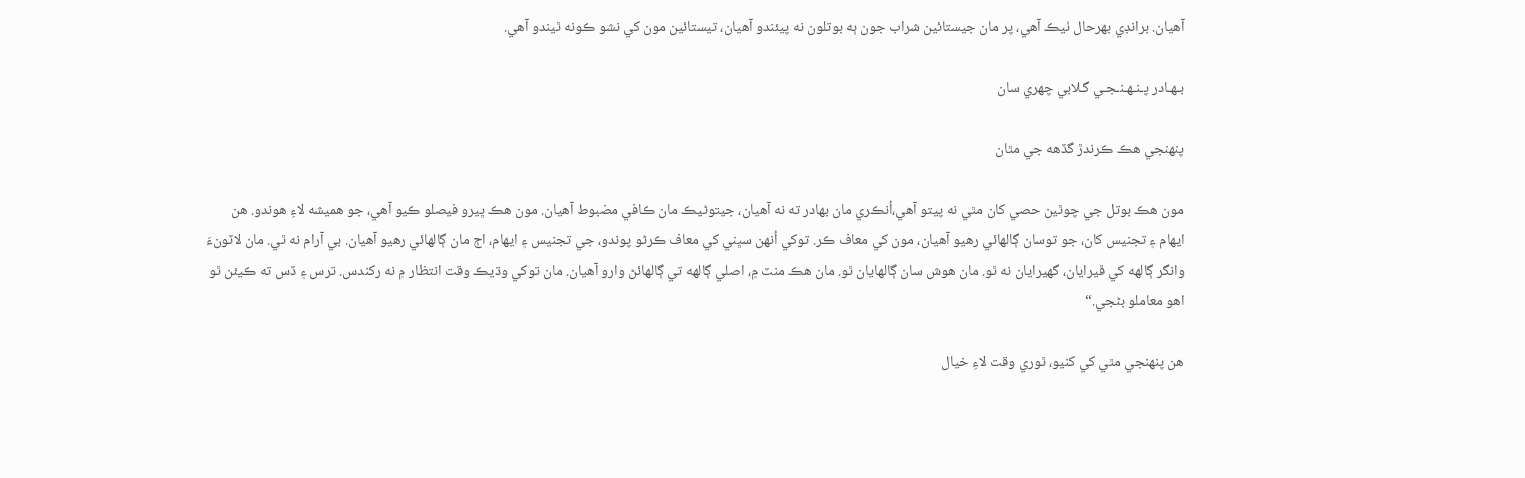آهيان. برانڊي بهرحال ٺيڪ آهي، پر مان جيستائين شراب جون ٻه بوتلون نه پيئندو آهيان، تيستائين مون کي نشو ڪونه ٿيندو آهي.

بـهـادر پـنـهـنـجـي گـلابي چهري سان

پنهنجي هڪ ڪرندڙ گڏهه جي مٿان

مون هڪ بوتل جي چوٿين حصي کان مٿي نه پيتو آهي،اُنڪري مان بهادر ته نه آهيان، جيتوڻيڪ مان ڪافي مضبوط آهيان. مون هڪ ڀيرو فيصلو ڪيو آهي، جو هميشه لاءِ هوندو. هن ايهام ۽ تجنيس کان، جو توسان ڳالهائي رهيو آهيان، مون کي معاف ڪر. توکي اُنهن سڀني کي معاف ڪرڻو پوندو، جي تجنيس ۽ ايهام، اڄ مان ڳالهائي رهيو آهيان. بي آرام نه ٿي. مان لاٽونءَ وانگر ڳالهه کي ڦيرايان، گهيرايان نه ٿو. مان هوش سان ڳالهايان ٿو. مان هڪ منٽ ۾، اصلي ڳالهه تي ڳالهائڻ وارو آهيان. مان توکي وڌيڪ وقت انتظار ۾ نه رکندس. ترس ۽ ڏس ته ڪيئن ٿو اهو معاملو بڻجي.“

هن پنهنجي مٿي کي کنيو، ٿوري وقت لاءِ خيال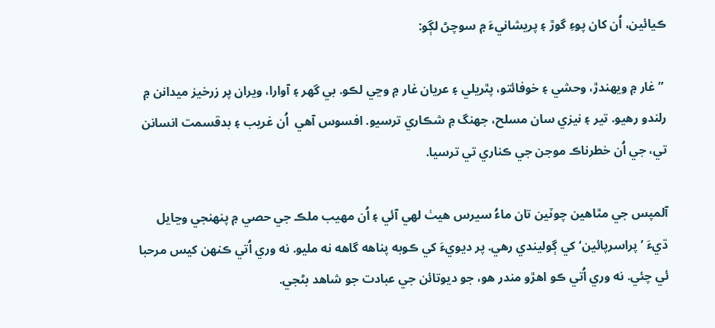ڪيائين، اُن کان پوءِ گوڙ ۽ پريشانيءَ ۾ سوچڻ لڳو:

 ”غار ۾ ويهندڙ، وحشي ۽ خوفائتو، پٿريلي ۽ عريان غار ۾ وڃي لڪو. بي گهر ۽ آوارا، ويران پر زرخيز ميدانن ۾ رلندو رهيو. تير ۽ نيزي سان مسلح، جهنگ ۾ شڪاري ترسيو. افسوس آهي  اُن غريب ۽ بدقسمت انسانن تي، جي اُن خطرناڪ موجن جي ڪناري تي ترسيا.

آلمپس جي مٿاهين چوٽين تان ماءُ سيرس هيٺ لهي آئي ۽ اُن مهيب ملڪ جي حصي ۾ پنهنجي وڃايل ڌيءَ ’پراسرپائين‘ کي ڳوليندي رهي. پر ديويءَ کي ڪوبه پناهه گاهه نه مليو. نه وري اُتي ڪنهن کيس مرحبا ئي چئي. نه وري اُتي ڪو اهڙو مندر هو، جو ديوتائن جي عبادت جو شاهد بڻجي.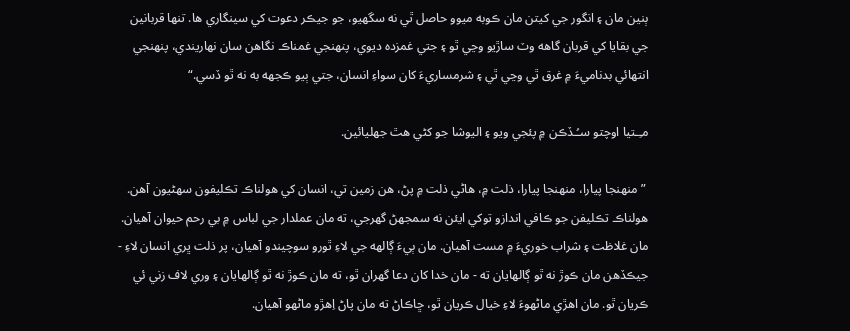ٻنين مان ۽ انگور جي کيتن مان ڪوبه ميوو حاصل ٿي نه سگهيو، جو جيڪر دعوت کي سينگاري ها. تنها قربانين جي بقايا کي قربان گاهه وٽ ساڙيو وڃي ٿو ۽ جتي غمزده ديوي، پنهنجي غمناڪ نگاهن سان نهاريندي، پنهنجي انتهائي بدناميءَ ۾ غرق ٿي وڃي ٿي ۽ شرمساريءَ کان سواءِ انسان، جتي ٻيو ڪجهه به نه ٿو ڏسي.“

مـِـتيا اوچتو سـُـڏڪن ۾ پئجي ويو ۽ اليوشا جو کڻي هٿ جهليائين.

 ”منهنجا پيارا، منهنجا پيارا، ذلت ۾، هاڻي ذلت ۾ پڻ، هن زمين تي، انسان کي هولناڪ تڪليفون سهڻيون آهن. هولناڪ تڪليفن جو ڪافي اندازو توکي ايئن نه سمجهڻ گهرجي، ته مان عملدار جي لباس ۾ بي رحم حيوان آهيان. مان غلاظت ۽ شراب خوريءَ ۾ مست آهيان. مان ٻيءَ ڳالهه جي لاءِ ٿورو سوچيندو آهيان، پر ذلت ڀري انسان لاءِ - جيڪڏهن مان ڪوڙ نه ٿو ڳالهايان ته - مان خدا کان دعا گهران ٿو، ته مان ڪوڙ نه ٿو ڳالهايان ۽ وري لاف زني ئي ڪريان ٿو. مان اهڙي ماڻهوءَ لاءِ خيال ڪريان ٿو، ڇاڪاڻ ته مان پاڻ اِهڙو ماڻهو آهيان.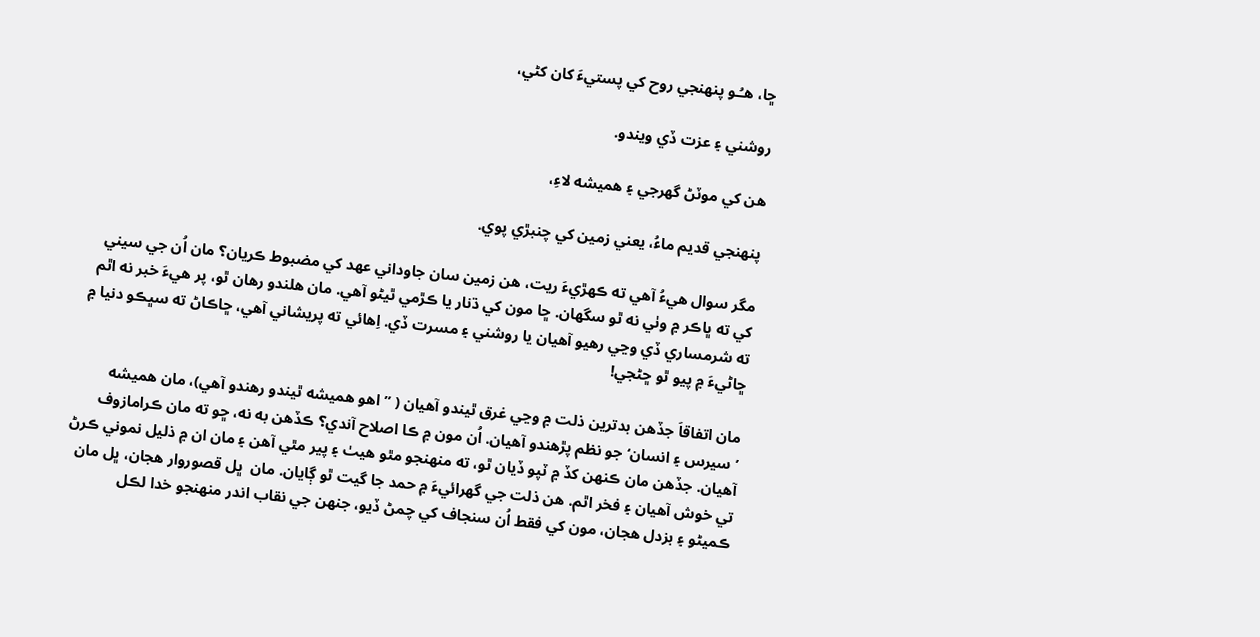ڇا، هـُـو پنهنجي روح کي پستيءَ کان کڻي،

روشني ۽ عزت ڏي ويندو.

هن کي موٽڻ گهرجي ۽ هميشه لاءِ،

پنهنجي قديم ماءُ، يعني زمين کي چنبڙي پوي.

مگر سوال هيءُ آهي ته ڪهڙيءَ ريت، هن زمين سان جاوداني عهد کي مضبوط ڪريان؟ مان اُن جي سيني کي ته ڀاڪر ۾ وٺي نه ٿو سگهان. ڇا مون کي ڌنار يا ڪڙمي ٿيڻو آهي. مان هلندو رهان ٿو، پر هيءَ خبر نه اٿم ته شرمساري ڏي وڃي رهيو آهيان يا روشني ۽ مسرت ڏي. اِهائي ته پريشاني آهي، ڇاڪاڻ ته سڀڪو دنيا ۾ ڇاڻيءَ ۾ پيو ٿو ڇڻجي!

مان اتفاقاَ جڏهن بدترين ذلت ۾ وڃي غرق ٿيندو آهيان ( ” اهو هميشه ٿيندو رهندو آهي)، مان هميشه ’سيرس ۽ انسان‘ جو نظم پڙهندو آهيان. اُن مون ۾ ڪا اصلاح آندي؟ ڪڏهن به نه، ڇو ته مان ڪرامازوف آهيان. جڏهن مان ڪنهن کڏ ۾ ٽپو ڏيان ٿو، ته منهنجو مٿو هيٺ ۽ پير مٿي آهن ۽ مان ان ۾ ذليل نموني ڪرڻ تي خوش آهيان ۽ فخر اٿم. هن ذلت جي گهرائيءَ ۾ حمد جا گيت ٿو ڳايان. مان  ڀل قصوروار هجان، ڀل مان ڪميڻو ۽ بزدل هجان، مون کي فقط اُن سنجاف کي چمڻ ڏيو، جنهن جي نقاب اندر منهنجو خدا لڪل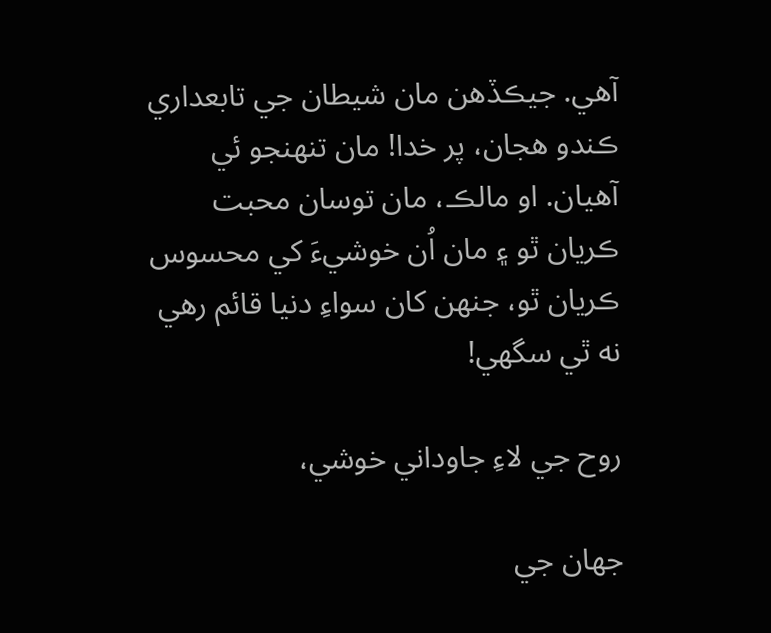آهي. جيڪڏهن مان شيطان جي تابعداري ڪندو هجان، پر خدا! مان تنهنجو ئي آهيان. او مالڪ، مان توسان محبت ڪريان ٿو ۽ مان اُن خوشيءَ کي محسوس ڪريان ٿو، جنهن کان سواءِ دنيا قائم رهي نه ٿي سگهي!

روح جي لاءِ جاوداني خوشي،

جهان جي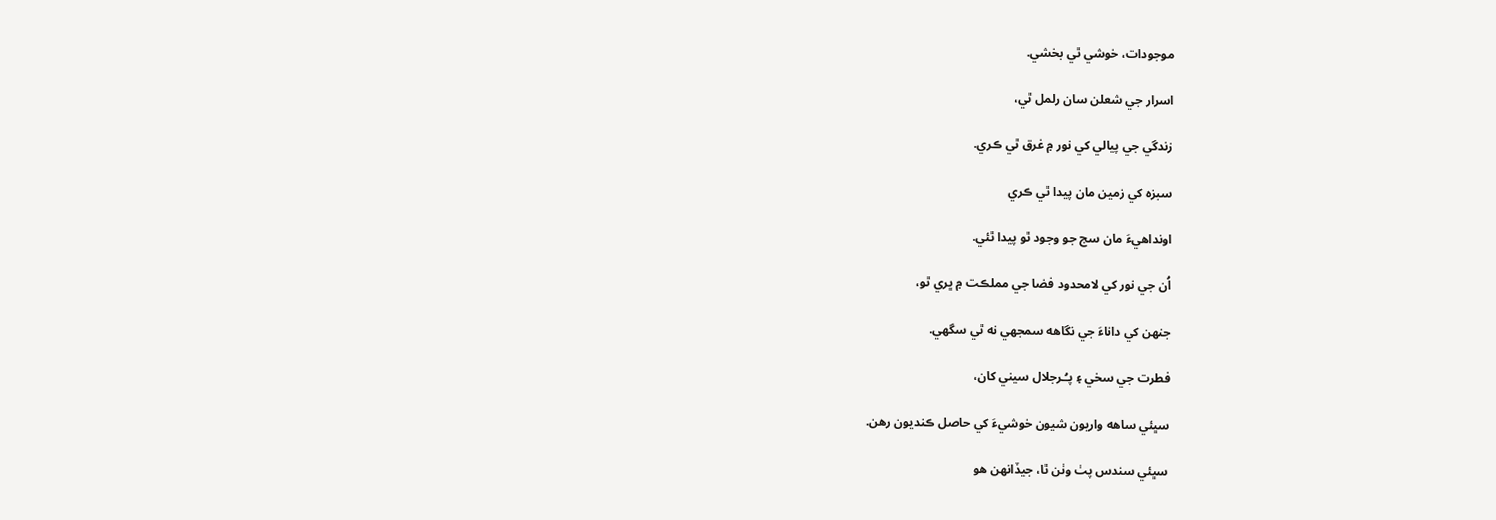موجودات، خوشي ٿي بخشي.

اسرار جي شعلن سان رلمل ٿي،

زندگي جي پيالي کي نور ۾ غرق ٿي ڪري.

سبزه کي زمين مان پيدا ٿي ڪري

اونداهيءَ مان سج جو وجود ٿو پيدا ٿئي.

اُن جي نور کي لامحدود فضا جي مملڪت ۾ ڀري ٿو،

جنهن کي داناءَ جي نگاهه سمجهي نه ٿي سگهي.

فطرت جي سخي ۽ پـُـرجلال سيني کان،

سڀئي ساهه واريون شيون خوشيءَ کي حاصل ڪنديون رهن.

سڀئي سندس پٺ وٺن ٿا، جيڏانهن هو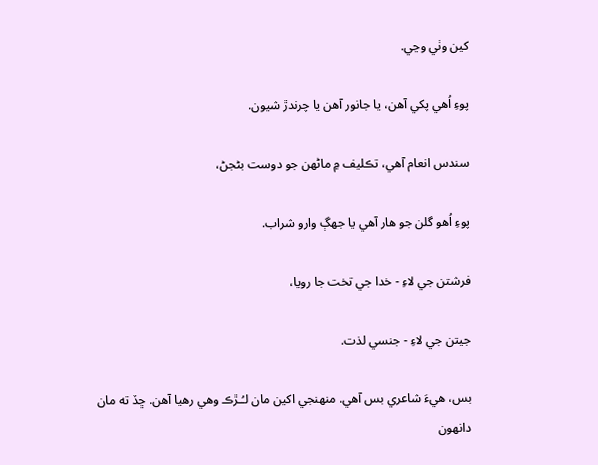کين وٺي وڃي.

پوءِ اُهي پکي آهن، يا جانور آهن يا چرندڙ شيون.

سندس انعام آهي، تڪليف ۾ ماڻهن جو دوست بڻجڻ،

پوءِ اُهو گلن جو هار آهي يا جهڳ وارو شراب.

فرشتن جي لاءِ - خدا جي تخت جا رويا،

جيتن جي لاءِ - جنسي لذت.

بس، هيءَ شاعري بس آهي. منهنجي اکين مان لـُـڙڪ وهي رهيا آهن. ڇڏ ته مان دانهون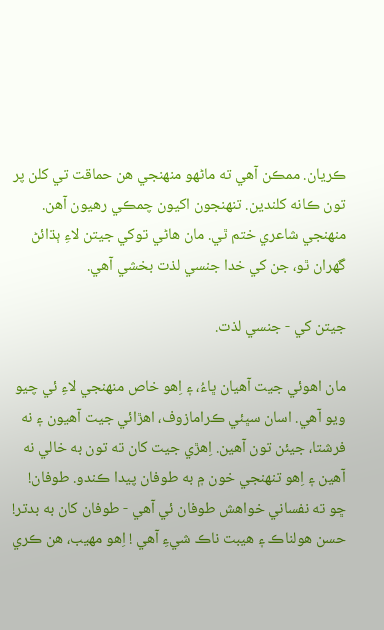ڪريان. ممڪن آهي ته ماڻهو منهنجي هن حماقت تي کلن پر تون ڪانه کلندين. تنهنجون اکيون چمڪي رهيون آهن. منهنجي شاعري ختم ٿي. مان هاڻي توکي جيتن لاءِ ٻڌائڻ گهران ٿو، جن کي خدا جنسي لذت بخشي آهي.

جيتن کي - جنسي لذت.

مان اهوئي جيت آهيان ڀاءُ، ۽ اِهو خاص منهنجي لاءِ ئي چيو ويو آهي. اسان سڀئي ڪرامازوف، اهڙائي جيت آهيون ۽ نه فرشتا، جيئن تون آهين. اِهڙي جيت کان ته تون به خالي نه آهين ۽ اِهو تنهنجي خون ۾ به طوفان پيدا ڪندو. طوفان! ڇو ته نفساني خواهش طوفان ئي آهي - طوفان کان به بدتر! حسن هولناڪ ۽ هيبت ناڪ شيءِ آهي ! اِهو مهيب، هن ڪري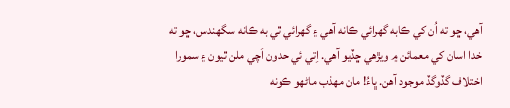آهي، ڇو ته اُن کي ڪابه گهرائي ڪانه آهي ۽ گهرائي ٿي به ڪانه سگهندس، ڇو ته خدا اسان کي معمائن ۾ ويڙهي ڇڏيو آهي. اِتي ئي حدون اَچي ملن ٿيون ۽ سمورا اختلاف گڏوگڏ موجود آهن. ڀاءُ! مان مهذب ماڻهو ڪونه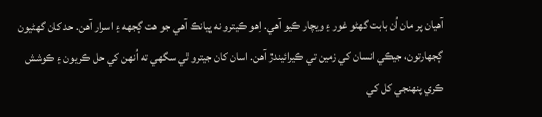آهيان پر مان اُن بابت گهڻو غور ۽ ويچار ڪيو آهي. اِهو ڪيترو نه ڀيانڪ آهي جو هت ڳجهه ۽ اسرار آهن. حد کان گهڻيون ڳجهارتون، جيڪي انسان کي زمين تي ڪيرائيندڙ آهن. اسان کان جيترو ٿي سگهي ته اُنهن کي حل ڪريون ۽ ڪوشش ڪري پنهنجي کل کي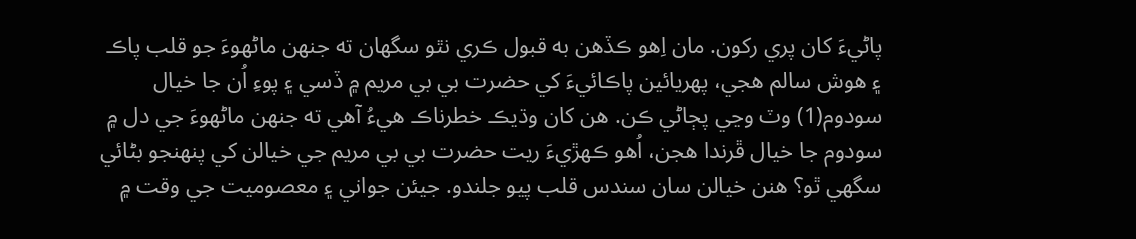پاڻيءَ کان پري رکون. مان اِهو ڪڏهن به قبول ڪري نٿو سگهان ته جنهن ماڻهوءَ جو قلب پاڪ ۽ هوش سالم هجي، پهريائين پاڪائيءَ کي حضرت بي بي مريم ۾ ڏسي ۽ پوءِ اُن جا خيال سودوم(1) وٽ وڃي پڄاڻي ڪن. هن کان وڌيڪ خطرناڪ هيءُ آهي ته جنهن ماڻهوءَ جي دل ۾ سودوم جا خيال ڦرندا هجن، اُهو ڪهڙيءَ ريت حضرت بي بي مريم جي خيالن کي پنهنجو بڻائي سگهي ٿو؟ هنن خيالن سان سندس قلب پيو جلندو. جيئن جواني ۽ معصوميت جي وقت ۾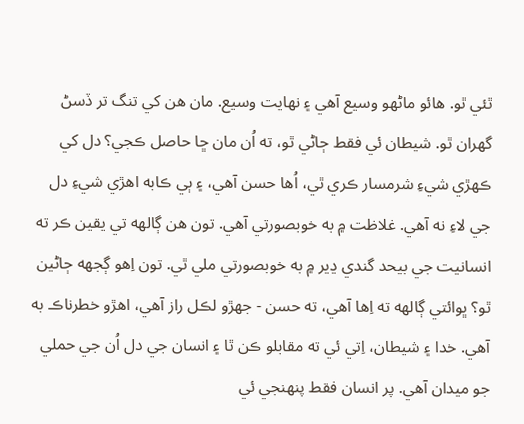ٿئي ٿو. هائو ماڻهو وسيع آهي ۽ نهايت وسيع. مان هن کي تنگ تر ڏسڻ گهران ٿو. شيطان ئي فقط ڄاڻي ٿو، ته اُن مان ڇا حاصل ڪجي؟ دل کي ڪهڙي شيءِ شرمسار ڪري ٿي، اُها حسن آهي، ۽ ٻي ڪابه اهڙي شيءِ دل جي لاءِ نه آهي. غلاظت ۾ به خوبصورتي آهي. تون هن ڳالهه تي يقين ڪر ته انسانيت جي بيحد گندي ڍير ۾ به خوبصورتي ملي ٿي. تون اِهو ڳجهه ڄاڻين ٿو؟ ڀوائتي ڳالهه ته اِها آهي، ته حسن - جهڙو لڪل راز آهي، اهڙو خطرناڪ به آهي. خدا ۽ شيطان، اِتي ئي ته مقابلو ڪن ٿا ۽ انسان جي دل اُن جي حملي جو ميدان آهي. پر انسان فقط پنهنجي ئي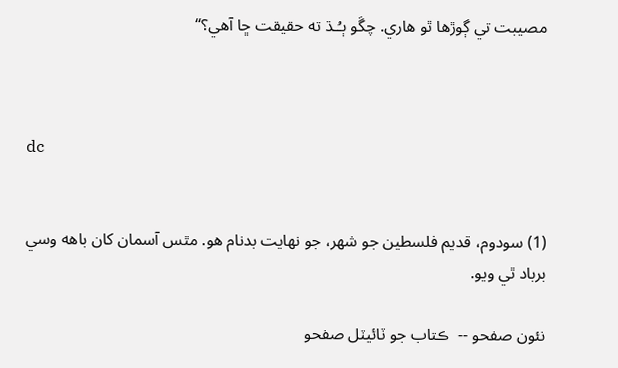مصيبت تي ڳوڙها ٿو هاري. چڱو ٻـُـڌ ته حقيقت ڇا آهي؟“



dc


(1) سودوم، قديم فلسطين جو شهر، جو نهايت بدنام هو. مٿس آسمان کان باهه وسي  برباد ٿي ويو.

نئون صفحو --  ڪتاب جو ٽائيٽل صفحو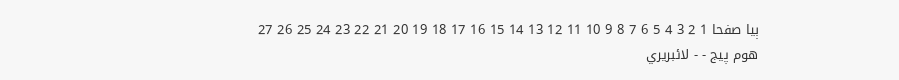ٻيا صفحا 1 2 3 4 5 6 7 8 9 10 11 12 13 14 15 16 17 18 19 20 21 22 23 24 25 26 27
هوم پيج - - لائبريري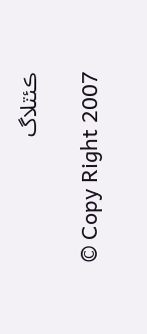ڪئٽلاگ

© Copy Right 2007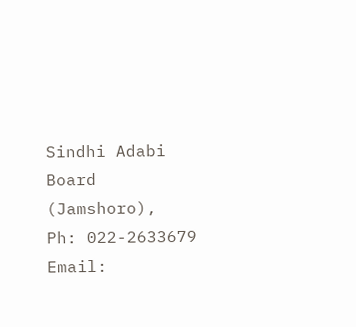Sindhi Adabi Board (Jamshoro),
Ph: 022-2633679 Email: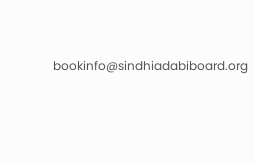bookinfo@sindhiadabiboard.org